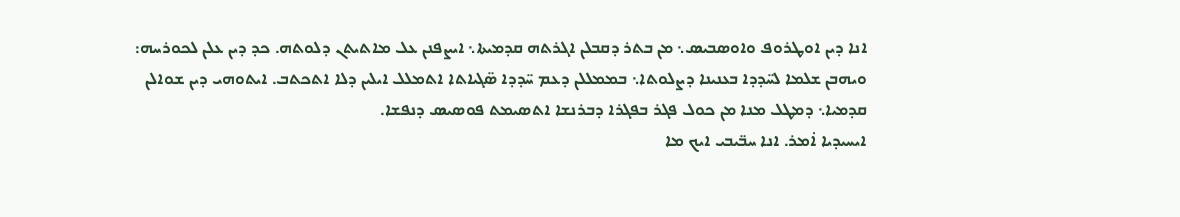ܐܢܐ ܕܝܢ ܐܘܛܪܘܦ ܘܐܘܣܒܝܣ܆ ܡܢ ܒܬܪ ܕܩܒܠܢ ܐܓܪܬܗ ܩܕܡܝܬܐ܆ ܐܝܨܦܢܢ ܥܠ ܡܐܬܝܬܢ ܕܠܘܬܗ. ܟܕ ܕܝܢ ܥܠܢ ܠܟܘܪܚܗ: ܘܝܗܒܢ ܫܠܡܐ ܠܚ̈ܕܕܐ ܒܥܢܝܢܐ ܕܨܠܘܬܐ܆ ܒܡܡܠܠܢ ܕܥܡ ܚ̈ܕܕܐ ܣ̈ܓܝܐܬܐ ܐܬܡܠܠ ܐܝܠܝܢ ܕܠܐ ܐܬܟܬܒ. ܐܝܬܘܗܝ ܕܝܢ ܫܘܐܠܢ ܩܕܡܝܐ܆ ܕܡܛܠ ܡܢܐ ܡܢ ܟܘܠ ܦܓܪ ܒܦܓܪܐ ܕܒܪܢܫܐ ܐܬܣܝܡܬ ܦܘܣܝܣ ܕܢܦܫܐ.
ܐܝܚܝܕܝܐ ܐ̇ܡܪ. ܐܢܐ ܚܒ̈ܝܒܝ ܐܝܟ ܡܐ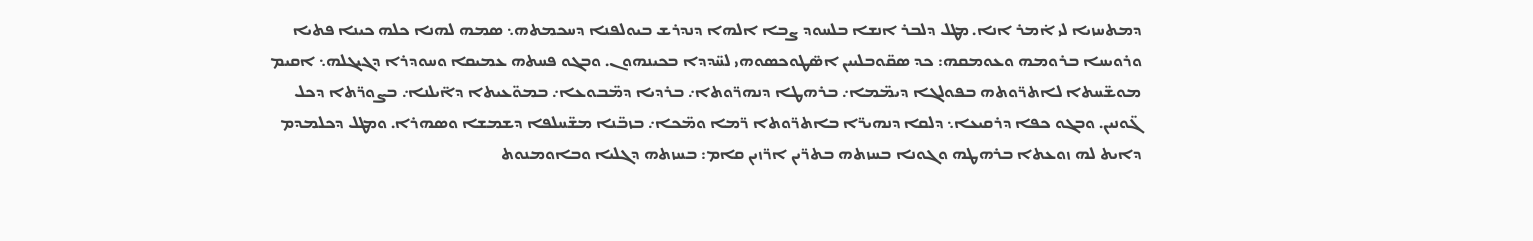ܕܡܬܚܙܝܐ ܠܝ ܐ̇ܡܪ ܐܢܐ. ܡܛܠ ܕܠܒܪ ܐܢܫܐ ܒܠܚܘܕ ܨܒܐ ܐܠܗܐ ܕܢܕܪܫ ܒܝܘܠܦܢܐ ܕܚܟܡܬܗ܆ ܣܡܗ ܠܗܢܐ ܟܠܗ ܟܝܢܐ ܦܬܝܐ ܘܪܘܝܚܐ ܒܪܘܡܗ ܘܥܘܡܩܗ: ܟܕ ܣܩ̈ܘܒܠܝܝܢ ܐܣ̈ܛܘܟܣܘܗܝ ܠܚ̈ܕܕܐ ܒܟܝܢܗܘܢ. ܘܒܓܘ ܦܚܬܗ ܥܡܝܩܐ ܘܚܘܕܪܐ ܕܓܝܓܠܗ܆ ܐܩܝܡ ܡܘܫ̈ܚܬܐ ܠܐܬܪ̈ܘܬܗ ܒܦܘܠܓܐ ܕܝܡ̈ܡܐ܇ ܒܪܗܛܐ ܕܢܗܪ̈ܘܬܐ܇ ܒܪܕܝܐ ܕܡ̈ܒܘܥܐ܇ ܒܡܘ̈ܥܝܬܐ ܕܐ̈ܝܠܢܐ܇ ܒܨܘܪ̈ܬܐ ܕܟܠ ܓ̈ܘܢܝܢ. ܘܒܓܘ ܟܦܐ ܕܪܩܝܥܐ܆ ܕܠܩܐ ܕܢܗܝܪ̈ܐ ܒܐܬܪ̈ܘܬܐ ܪ̈ܡܐ ܘܡ̈ܟܐ܇ ܒܙܒ̈ܢܐ ܡܫ̈ܚܠܦܐ ܕܫܡܫܐ ܘܣܗܪܐ. ܘܡܛܠ ܕܟܠܡܕܡ ܕܐܝܬ ܠܗ ܙܘܥܬܐ ܒܪܗܛܗ ܘܓܘܢܐ ܒܚܙܬܗ ܒܬܪ̈ܝܢ ܐܪ̈ܙܝܢ ܩܐܡ: ܒܚܙܬܗ ܕܓܠܝܐ ܘܒܐܘܡܢܘܬ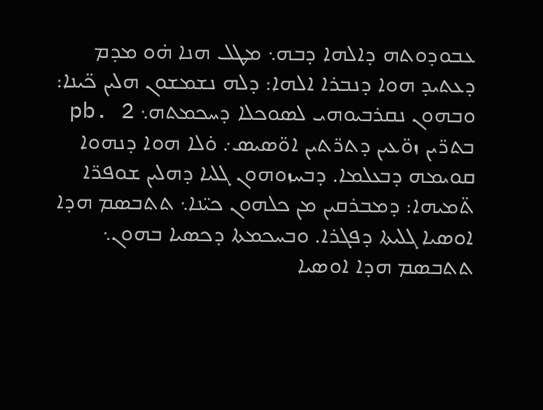ܥܒܘܕܘܬܗ ܕܐܠܗܐ ܕܒܗ܆ ܡܛܠ ܗܢܐ ܗ̇ܘ ܡܕܡ ܕܥܬܝܕ ܗܘܐ ܕܢܒܪܐ ܐܠܗܐ: ܕܠܗ ܢܫܡܫܘܢ ܗܠܝܢ ܟ̈ܝܢܐ: ܘܒܗܘܢ ܢܩܪܒܝܘܗܝ ܠܣܘܟܠܐ ܕܚܟܡܬܗ܆ pb. 2 ܒܬܪ̈ܝܢ ܙܘ̈ܥܝܢ ܕܬܪ̈ܬܝܢ ܐܘ̈ܣܝܣ܇ ܘ̇ܠܐ ܗܘܐ ܕܢܗܘܐ ܩܘܝܡܗ ܕܒܥܠܡܐ. ܕܒܚܙܘܗܘܢ ܓܠܝܐ ܕܗܠܝܢ ܫܘܦܪ̈ܐ ܬ̈ܡܝܗܐ: ܕܡܒܪܩܝܢ ܡܢ ܟܠܗܘܢ ܟܝ̈ܢܐ܆ ܬܬܒܣܡ ܗܕܐ ܐܘܣܝܐ ܓܠܝܬܐ ܕܦܓܪܐ. ܘܒܚܟܡܬܐ ܕܟܣܝܐ ܒܗܘܢ܆ ܬܬܒܣܡ ܗܕܐ ܐܘܣܝܐ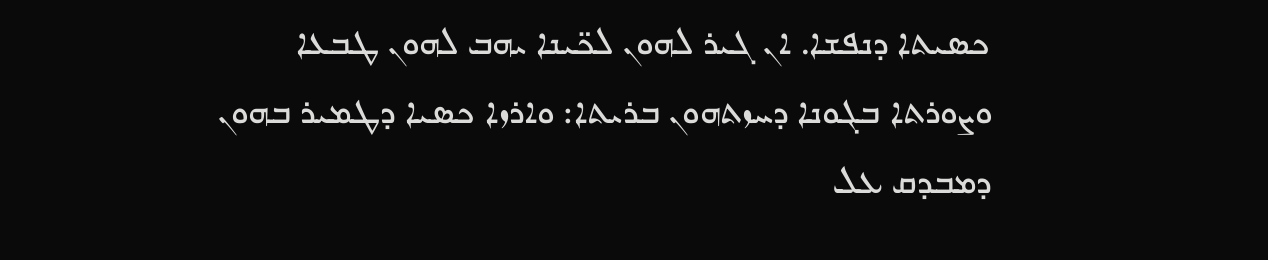ܟܣܝܬܐ ܕܢܦܫܐ. ܐܢ ܓܝܪ ܠܗܘܢ ܠܟ̈ܝܢܐ ܝܗܒ ܠܗܘܢ ܛܒܥܐ ܘܨܘܪܬܐ ܒܓܘܢܐ ܕܚܙܬܗܘܢ ܒܪܝܬܐ: ܘܐܪܙܐ ܟܣܝܐ ܕܛܡܝܪ ܒܗܘܢ ܕܡܒܕܩ ܥܠ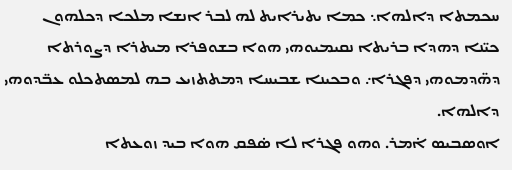ܚܟܡܬܐ ܕܐܠܗܐ܆ ܟܡܐ ܝܬܝܪܐܝܬ ܠܗ ܠܒܪ ܐܢܫܐ ܡܠܟܐ ܕܟܠܗܘܢ ܟܝ̈ܢܐ ܕܗܕܐ ܒܪܝܬܐ ܢܩܝܡܝܘܗܝ ܗܘܐ ܒܫܘܦܪܐ ܡܝܬܪܐ ܕܨܘܪܬܐ ܕܗ̈ܕܡܘܗܝ ܕܦܓܪܐ܇ ܘܒܟܝܢܐ ܫܒܝܚܐ ܕܡܬܬܙܝܥ ܒܗ ܠܡܣܬܟܠܘ ܥܒ̈ܕܘܗܝ ܕܐܠܗܐ.
ܐܘܣܒܝܣ ܐ̇ܡܪ. ܘܗܘ ܦܓܪܐ ܠܐ ܣ̇ܦܩ ܗܘܐ ܒܝܕ ܙܘܥܬܐ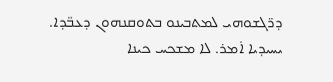ܕܪ̈ܓܫܘܗܝ ܠܡܬܒܝܢܘ ܒܬܘܩܢܗܘܢ ܕܥܒ̈ܕܐ.
ܝܚܝܕܝܐ ܐ̇ܡܪ. ܠܐ ܡܫܟܚ ܟܝܢܐ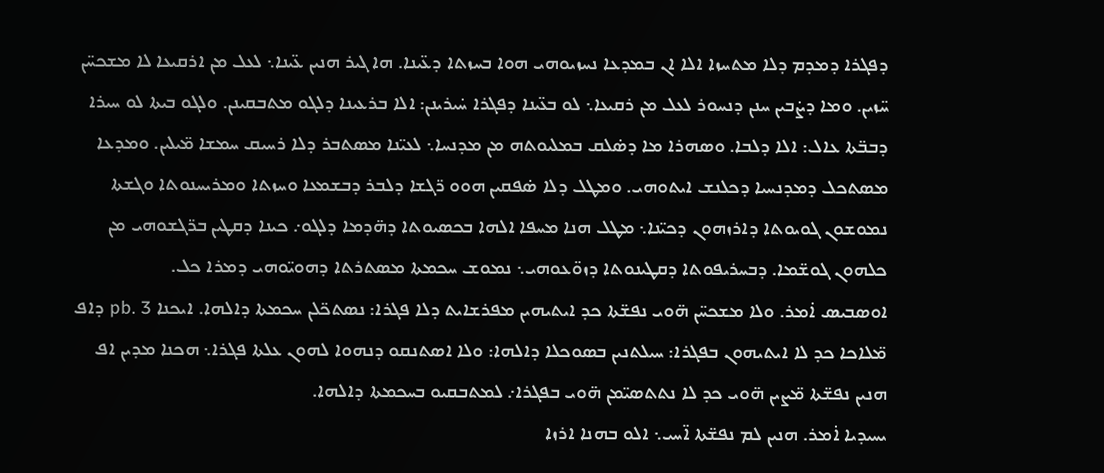ܕܦܓܪܐ ܕܡܕܡ ܕܠܐ ܡܬܚܙܐ ܐܠܐ ܐܢ ܒܡܕܥܐ ܢܚܙܝܘܗܝ ܗܘܐ ܒܚܙܬܐ ܕܥ̈ܝܢܐ. ܗܐ ܓܝܪ ܗܢܝܢ ܥ̈ܝܢܐ܆ ܠܥܠ ܡܢ ܐܪܩܝܥܐ ܠܐ ܡܫܟܚ̈ܢ ܚ̈ܙܝܢ. ܘܡܐ ܕܨ̇ܒܝܢ ܚܢܢ ܕܢܚܘܪ ܠܥܠ ܡܢ ܪܩܝܥܐ܆ ܠܘ ܒܥ̈ܝܢܐ ܕܦܓܪܐ ܚ̇ܝܪܝܢܢ: ܐܠܐ ܒܪܥܝܢܐ ܕܠܓܘ ܡܬܒܩܝܢܢ. ܘܠܓܘ ܒܝܬܐ ܠܘ ܚܝܪܐ ܕܒܒ̈ܬܐ ܥܐܠ: ܐܠܐ ܕܠܒܐ. ܘܣܗܪܐ ܡܐ ܕܣ̇ܠܩ ܒܡܠܝܘܬܗ ܡܢ ܡܕܢܚܐ܆ ܠܥܝ̈ܢܐ ܡܣܬܒܪ ܕܠܐ ܪܚܝܩ ܚܡܫܐ ܡ̈ܝܠܝܢ. ܘܡܕܥܐ ܡܣܬܟܠ ܕܡܕܢܚܝܐ ܕܟܠܢܫ ܐܝܬܘܗܝ. ܘܡܛܠ ܕܠܐ ܣ̇ܦܩܝܢ ܗܘܘ ܪ̈ܓܫܐ ܕܠܒܪ ܕܒܫܡܥܐ ܘܚܙܬܐ ܘܡܪܝܚܢܘܬܐ ܘܓܫܬܐ ܢܡܘܫܘܢ ܓܘܝܘܬܐ ܕܐܪܙܗܘܢ ܕܟܝ̈ܢܐ܆ ܡܛܠ ܗܢܐ ܡܚܦܐ ܐܠܗܐ ܒܟܣܝܘܬܐ ܕܗ̈ܕܡܐ ܕܠܓܘ܇ ܟܝܢܐ ܕܩܛܝܢ ܒܪ̈ܓܫܘܗܝ ܡܢ ܟܠܗܘܢ ܓܘܫ̈ܡܐ. ܕܒܚܪܝܦܘܬܐ ܕܩܛܝܢܘܬܐ ܕܙܘ̈ܥܘܗܝ܆ ܢܡܘܫ ܚܟܡܬܐ ܡܣܬܪܬܐ ܕܗܘܝ̈ܘܗܝ ܕܡܪܐ ܟܠ.
ܐܘܣܒܝܣ ܐ̇ܡܪ. ܘܠܐ ܡܫܟܚ̈ܢ ܗ̈ܘܝ ܢܦܫ̈ܬܐ ܟܕ ܐܝܬܝܗܝܢ ܡܦܪܫܐܝܬ ܕܠܐ ܦܓܪܐ: ܢܣܬܟ̈ܠܢ ܚܟܡܬܐ ܕܐܠܗܐ. ܐܝܟܢܐ pb. 3 ܕܐܦ ܡ̈ܠܐܟܐ ܟܕ ܠܐ ܐܝܬܝܗܘܢ ܒܦܓܪܐ: ܚܝܠܬܢܝܢ ܒܣܘܟܠܐ ܕܐܠܗܐ: ܘܠܐ ܐܣܬܢܩܘ ܕܢܗܘܐ ܠܗܘܢ ܥܠܬܐ ܦܓܪܐ܆ ܗܟܢܐ ܡܕܝܢ ܐܦ ܗܢܝܢ ܢܦܫ̈ܬܐ ܡ̈ܨܝܢ ܗ̈ܘܝ ܟܕ ܠܐ ܢܬܬܣܝ̈ܡܢ ܗ̈ܘܝ ܒܦܓܪܐ܇ ܠܡܬܒܩܝܘ ܒܚܟܡܬܐ ܕܐܠܗܐ.
ܝܚܝܕܝܐ ܐ̇ܡܪ. ܗܢܝܢ ܠܡ ܢܦܫ̈ܬܐ ܐ̈ܚܝ܆ ܐܠܘ ܒܗܢܐ ܐܪܙܐ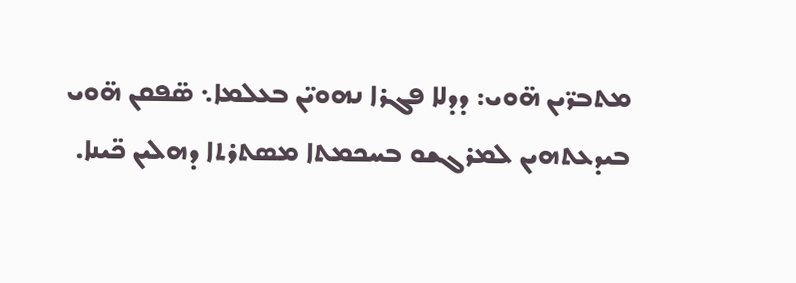ܡܬܒܪ̈ܝܢ ܗ̈ܘܝ: ܕܕܠܐ ܦܓܪܐ ܢܗܘܝ̈ܢ ܒܥܠܡܐ܆ ܣ̈ܦܩܢ ܗ̈ܘܝ ܒܝܕܥܬܗܝܢ ܠܡܪܓܫܘ ܒܚܟܡܬܐ ܡܣܬܪܬܐ ܕܗܠܝܢ ܟ̈ܝܢܐ.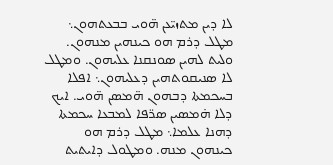ܠܐ ܕܝܢ ܡܬܙܝ̈ܥܢ ܗ̈ܘܝ ܒܒܥܬܗܘܢ܆ ܡܛܠ ܕܪܡ ܗܘ ܟܝܢܗܝܢ ܡܢܗܘܢ. ܘܠܝܬ ܠܗܝܢ ܣܘܢܩܢܐ ܥܠܝܗܘܢ. ܘܡܛܠ ܠܐ ܣܢܝܩܘܬܗܝܢ ܕܥܠܝܗܘܢ܆ ܐܦܠܐ ܒܚܟܡܬܐ ܕܒܗܘܢ ܗ̈ܡܣܢ ܗ̈ܘܝ. ܐܝܟ ܕܠܐ ܗ̇ܡܣܝܢ ܣܪ̈ܦܐ ܠܡܒܥܐ ܚܟܡܬܐ ܕܗܢܐ ܥܠܡܐ܆ ܡܛܠ ܕܪܡ ܗܘ ܟܝܢܗܘܢ ܡܢܗ. ܘܡܛܘܠ ܕܐܝܬܝܬ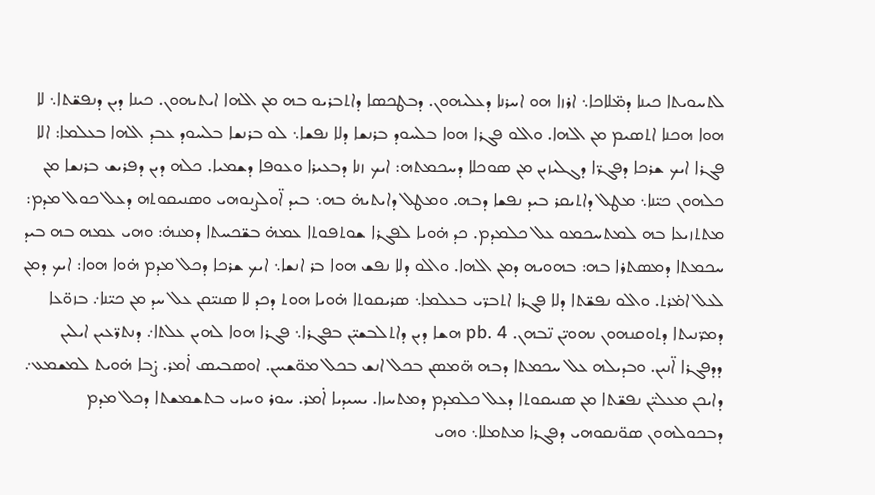ܠܬܚܘܝܬܐ ܟܝܢܐ ܕܡ̈ܠܐܟܐ܆ ܐܪܙܐ ܗܘ ܐܚܪܢܐ ܕܥܠܝܗܘܢ. ܕܒܛܟܣܐ ܕܐܬܒܪܝܘ ܒܗ ܡܢ ܐܠܗܐ ܐܝܬܝܗܘܢ. ܟܝܢܐ ܕܝܢ ܕܢܦܫ̈ܬܐ܆ ܠܐ ܗܘܐ ܗܟܢܐ ܐܬܣܝܡ ܡܢ ܐܠܗܐ. ܘܐܠܘ ܦܓܪܐ ܗܘܐ ܒܠܚܘܕ ܒܪܢܫܐ ܕܠܐ ܢܦܫܐ܆ ܠܘ ܒܪܢܫܐ ܒܠܚܘܕ ܥܒܕ ܐܠܗܐ ܒܥܠܡܐ: ܐܠܐ ܦܓܪܐ ܐܝܟ ܫܪܟܐ ܕܦܓܪ̈ܐ ܕܓܠܝܙܝܢ ܡܢ ܣܘܟܠܐ ܕܚܟܡܬܗ: ܐܝܟ ܙܢܐ ܕܒܥܝܪܐ ܘܥܘܦܐ ܕܫܡܝܐ. ܟܠܗ ܕܝܢ ܕܦܪܝܫ ܒܪܢܫܐ ܡܢ ܟܠܗܘܢ ܟܝ̈ܢܐ܆ ܡܛܠ ܕܐܬܝܩܪ ܒܝܕ ܢܦܫܐ ܕܒܗ. ܘܡܛܠ ܕܐܝܬܝܗ̇ ܒܗ܆ ܒܝܕ ܐ̈ܘܠܨܢܘܗܝ ܘܣܢܝܩܘܬܗ ܕܥܠ ܟܘܠ ܡܕܡ: ܡܬܬܙܝܥܐ ܒܗ ܠܡܬܚܟܡܘ ܥܠ ܟܠܡܕܡ. ܟܕ ܗ̇ܘܝܐ ܠܦܓܪܐ ܫܘܬܦܘܬܐ ܥܡܗ̇ ܒܫ̈ܟܚܬܐ ܕܡܢܗ̇: ܘܗܝ ܥܡܗ ܒܗ ܒܝܕ ܚܟܡܬܐ ܕܡܣܬܪܐ ܒܗ: ܒܗܘܝܗ ܕܡܢ ܐܠܗܐ. ܘܐܠܘ ܕܠܐ ܢܦܫ ܗܘܐ ܒܪ ܐܢܫܐ܆ ܐܝܟ ܫܪܟܐ ܕܟܠ ܡܕܡ ܗ̇ܘܐ ܗܘܐ: ܐܝܟ ܕܡܢ ܠܥܠ ܐܡ̇ܪܬ. ܘܐܠܘ ܢܦܫ̈ܬܐ ܕܠܐ ܦܓܪܐ ܐܬܒܪ̈ܝ ܒܥܠܡܐ܆ ܣܪܝܩܘܬܐ ܗ̇ܘܝܐ ܗܘܬ ܕܟܕ ܠܐ ܣܢܝ̈ܩܢ ܥܠ ܚܕ ܡܢ ܟܝ̈ܢܐ܇ ܒܙܘ̈ܥܐ ܕܡܪ̈ܢܝܬܐ ܕܬܘܩܢܗܘܢ ܢܗܘܝ̈ܢ ܢ̈ܒܗܢ. pb. 4 ܗܫܐ ܕܝܢ ܕܐܬܠܒܫܝ̈ܢ ܒܦܓܪܐ܆ ܦܓܪܐ ܗܘܐ ܠܗܝܢ ܥܠܬܐ܇ ܕܢܬܪ̈ܥܝܢ ܐܝܠܝܢ ܕܕܦܓܪܐ ܐ̈ܢܝܢ. ܘܒܕܝܠܗ ܥܠ ܚܟܡܬܐ ܕܒܗ ܗ̈ܡܣܢ ܒܟܠ ܐܢܫ ܒܟܠ ܡܘ̈ܫܚܢ. ܐܘܣܒܝܣ ܐ̇ܡܪ. ܨ̇ܒܐ ܗ̇ܘܝܬ ܠܡܫܡܥ܇ ܕܐܝܟܢ ܡܥܠܝ̈ܢ ܢܦܫ̈ܬܐ ܡܢ ܣܢܝܩܘܬܐ ܕܥܠ ܟܠܡܕܡ ܕܡܬܚܙܐ. ܝܚܝܕܝܐ ܐ̇ܡܪ. ܚܘܪ ܘܚܙܝ ܒܬܫܡܫܬܐ ܕܟܠ ܡܕܡ ܕܒܟܘܠܗܘܢ ܣܘ̈ܢܩܘܗܝ ܕܦܓܪܐ ܡܬܡܠܐ܆ ܘܗܝ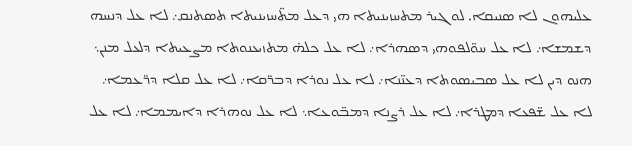ܥܠܝܗܘܢ ܠܐ ܣܢܝܩܐ. ܠܘ ܓܝܪ ܡܬܚܙܝܢܝܬܐ ܗܝ ܕܥܠ ܡܬ̈ܚܙܝܢܝܬܐ ܬܣܬܢܩ܇ ܠܐ ܥܠ ܕܢܚܗ ܕܫܡܫܐ܇ ܠܐ ܥܠ ܚܘ̈ܠܦܘܗܝ ܕܣܗܪܐ܇ ܠܐ ܥܠ ܟܠܗ̇ ܡܬܙܝܥܢܘܬܐ ܡܨܥܝܬܐ ܕܠܥܠ ܡܢܢ܆ ܗܢܘ ܕܝܢ ܠܐ ܥܠ ܣܒܝܣܘܬܐ ܕܥܢ̈ܢܐ܇ ܠܐ ܥܠ ܢܘܪܐ ܕܒܪ̈ܩܐ܇ ܠܐ ܥܠ ܩܠܐ ܕܪ̈ܥܡܐ܇ ܠܐ ܥܠ ܫ̈ܦܥܐ ܕܡܛܪܐ܇ ܠܐ ܥܠ ܪܨܢܐ ܕܡܒ̈ܘܥܐ܆ ܠܐ ܥܠ ܢܘܗܪܐ ܕܐܝܡܡܐ܇ ܠܐ ܥܠ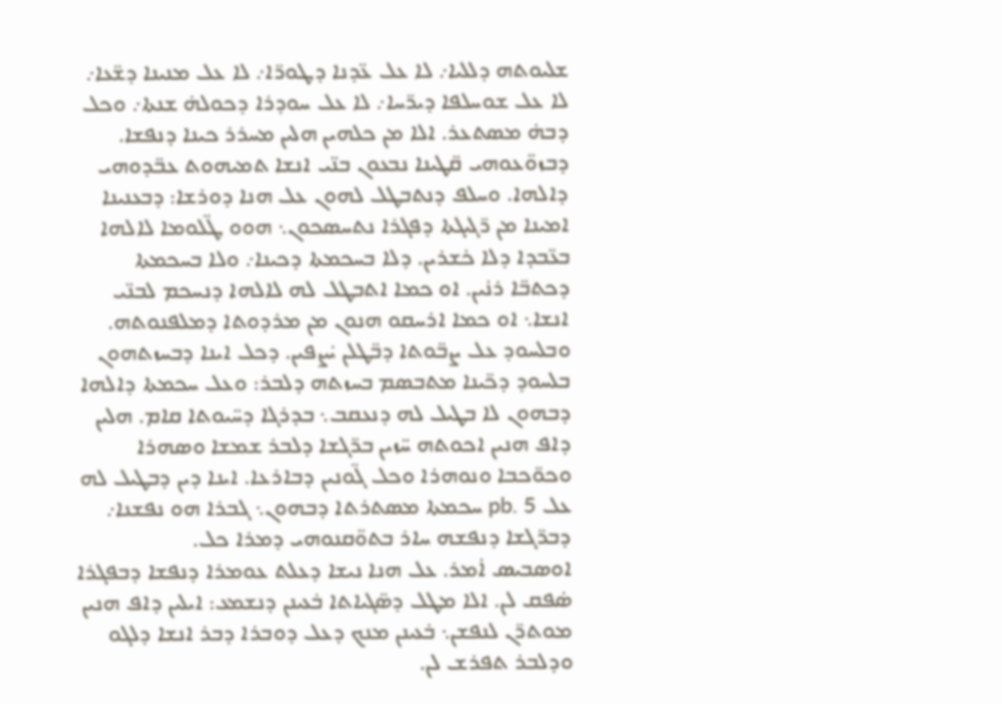ܫܠܝܘܬܗ ܕܠܠܝܐ܇ ܠܐ ܥܠ ܥ̈ܕܢܐ ܕܛܘܪ̈ܐ܇ ܠܐ ܥܠ ܡܢܝܢܐ ܕܫ̈ܥܐ܇ ܠܐ ܥܠ ܫܘܚܠܦܐ ܕܝܪ̈ܚܐ܇ ܠܐ ܥܠ ܚܘܕܪܐ ܕܟܘܠܗ̇ ܫܢܬܐ܇ ܘܟܠ ܕܒܗ̇ ܡܣܬܥܪ. ܐܠܐ ܡܢ ܟܠܗܝܢ ܗܠܝܢ ܡܚܪܪ ܟܝܢܐ ܕܢܦܫܐ. ܕܒܙܘ̈ܥܘܗܝ ܩ̈ܛܝܢܐ ܢܒܥܘܢ ܒܢ̈ܝ ܐܢܫܐ ܬܡܝܗܘܬ ܥܒ̈ܕܘܗܝ ܕܐܠܗܐ. ܘܚܠܦ ܕܢܬܒܛܠ ܠܗܘܢ ܥܠ ܗܢܐ ܕܘܪܫܐ: ܕܒܥܢܝܢܐ ܐܡܝܢܐ ܡܢ ܪ̈ܓܝܓܬܐ ܕܦܓܪܐ ܢܬܚܣܟܘܢ܆ ܗܘܘ ܛ̈ܠܘܡܐ ܠܐܠܗܐ ܒܥ̈ܒܕܐ ܕܠܐ ܟ̇ܫܪܝܢ. ܕܠܐ ܒܚܟܡܬܐ ܕܟܝܢܐ܇ ܘܠܐ ܒܚܟܡܬܐ ܕܟܬܒ̈ܐ ܪܢ̇ܝܢ. ܐܘ ܟܡܐ ܐܬܒܛܠ ܠܗ ܠܐܠܗܐ ܕܢܚܟܡ ܠܒܢ̈ܝ ܐܢܫܐ܆ ܐܘ ܟܡܐ ܐܪܚܩܘ ܗܢܘܢ ܡܢ ܡܪܕܘܬܐ ܕܡܠܦܢܘܬܗ. ܘܒܠܚܘܕ ܥܠ ܨܒ̈ܘܬܐ ܕܒ̈ܛܠܢ ܝ̇ܨܦܝܢ. ܕܟܠ ܐܝܢܐ ܕܒܚܙܬܗܘܢ ܒܠܚܘܕ ܕܟ̈ܝܢܐ ܡܬܒܣܡ ܒܚܙܬܗ ܕܠܒܪ: ܘܥܠ ܚܟܡܬܐ ܕܐܠܗܐ ܕܒܗܘܢ ܠܐ ܒܛܝܠ ܠܗ ܕܢܥܩܒ܆ ܒܕܪܓܐ ܕܚ̈ܝܘܬܐ ܩܐܡ. ܗܠܝܢ ܕܐܦ ܗܢܝܢ ܐܟܘܬܗ ܚ̈ܙܝܢ ܒܪ̈ܓܫܐ ܕܠܒܪ ܫܡܫܐ ܘܣܗܪܐ ܘܟܘ̈ܟܒܐ ܘܢܘܗܪܐ ܘܟܠ ܓ̈ܘܢܝܢ ܕܒܐܪܥܐ. ܐܝܢܐ ܕܝܢ ܕܒܛܝܠ ܠܗ ܥܠ pb. 5 ܚܟܡܬܐ ܡܣܬܪܬܐ ܕܒܗܘܢ܆ ܓܒܪܐ ܗܘ ܢܦܫܢܐ܇ ܕܒܪ̈ܓܫܐ ܕܢܦܫܗ ܚܐܪ ܒܬܘ̈ܩܢܘܗܝ ܕܡܪܐ ܟܠ.
ܐܘܣܒܝܣ ܐ̇ܡܪ. ܥܠ ܗܢܐ ܢܝܫܐ ܕܥܠܬ ܥܘܡܪܐ ܕܢܦܫܐ ܕܒܦܓܪܐ ܣ̇ܦܩ ܠܢ. ܐܠܐ ܡܛܠ ܕܣ̈ܓܝܐܬܐ ܒ̇ܥܝܢܢ ܕܢܫܡܥ: ܐܝܠܝܢ ܕܐܦ ܗܢܝܢ ܡܘܬܪ̈ܢ ܠܢܦܫܢ܆ ܒ̇ܥܝܢܢ ܡܢܟ ܕܥܠ ܕܘܒܪܐ ܕܒܪ ܐܢܫܐ ܕܠܓܘ ܘܕܠܒܪ ܬܦܪܫ ܠܢ.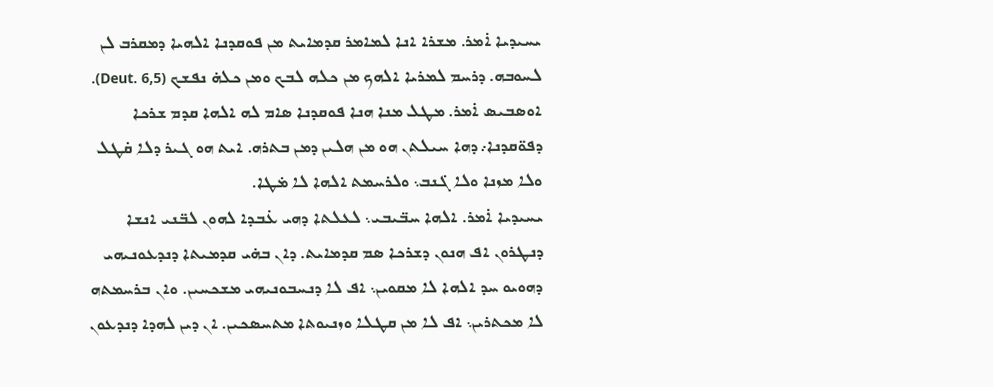ܝܚܝܕܝܐ ܐ̇ܡܪ. ܡܫܪܐ ܐܢܐ ܠܡܐܡܪ ܩܕܡܐܝܬ ܡܢ ܦܘܩܕܢܐ ܐܠܗܝܐ ܕܡܩܪܒ ܠܢ ܠܚܘܒܗ. ܕܪܚܡ ܠܡܪܝܐ ܐܠܗܟ ܡܢ ܟܠܗ ܠܒܟ ܘܡܢ ܟܠܗ̇ ܢܦܫܟ (Deut. 6,5).
ܐܘܣܒܝܣ ܐ̇ܡܪ. ܡܛܠ ܡܢܐ ܗܢܐ ܦܘܩܕܢܐ ܣܐܡ ܠܗ ܐܠܗܐ ܩܕܡ ܫܪܟܐ ܕܦܘ̈ܩܕܢܐ܇ ܕܗܐ ܚܝܠܬܢ ܗܘ ܡܢ ܗܠܝܢ ܕܡܢ ܒܬܪܗ. ܐܝܬ ܗܘ ܓܝܪ ܕܠܐ ܩ̇ܛܠ ܘܠܐ ܡܙܢܐ ܘܠܐ ܓ̇ܢܒ܆ ܘܠܪܚܡܬ ܐܠܗܐ ܠܐ ܡ̇ܛܐ.
ܝܚܝܕܝܐ ܐ̇ܡܪ. ܐܠܗܐ ܚܒ̈ܝܒܝ܆ ܠܥܠܬܐ ܕܗܝ ܥ̇ܒܕܐ ܠܗܘܢ ܠܒ̈ܢܝ ܐܢܫܐ ܕܢܛܪܘܢ ܐܦ ܗܢܘܢ ܕܫܪܟܐ ܣܡ ܩܕܡܐܝܬ. ܕܐܢ ܒܗ̇ܝ ܩܕܡܝܬܐ ܕܢܕܥܘܢܝܗܝ ܕܗܘܝܘ ܚܕ ܐܠܗܐ ܠܐ ܡܩܘܝܢ܆ ܐܦ ܠܐ ܕܢܚܒܘܢܝܗܝ ܡܫܟܚܝܢ. ܘܐܢ ܒܪܚܡܬܗ ܠܐ ܡܟܬܪܝܢ܆ ܐܦ ܠܐ ܡܢ ܩܛܠܐ ܘܙܢܝܘܬܐ ܡܬܚܣܟܝܢ. ܐܢ ܕܝܢ ܠܗܕܐ ܕܢܕܥܘܢ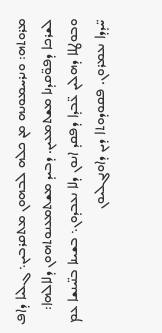ܡܪܘܬܗ: ܘܢܪܚܡܘܢܗ ܡܢ ܟܠܗ ܠܒܗܘܢ ܡܬܩܪܒܝܢ܆ ܓܠܝܐ ܕܐܦ ܠܫܪܟܐ ܕܦܘ̈ܩܕܢܐ ܡܫܬܡܥܝܢ. ܕܒܝܕ ܡܫܬܡܥܢܘܬܗܘܢ ܕܠܐܠܗܐ: ܘܒܘܛܠܐ ܕܗܠܝܢ ܥ̈ܒܕܐ ܕܦܩܕ ܐܢܘܢ ܕܠܐ ܢܥܒܕܘܢ܆ ܒܫܝܢܐ ܒܢ̈ܝܢܫܐ ܥܡ ܚ̈ܕܕܐ ܢܥܡܪܘܢ. ܦܩܘܕܘܬܐ ܕܝܢ ܕܐܘܢܓܠܝܘܢ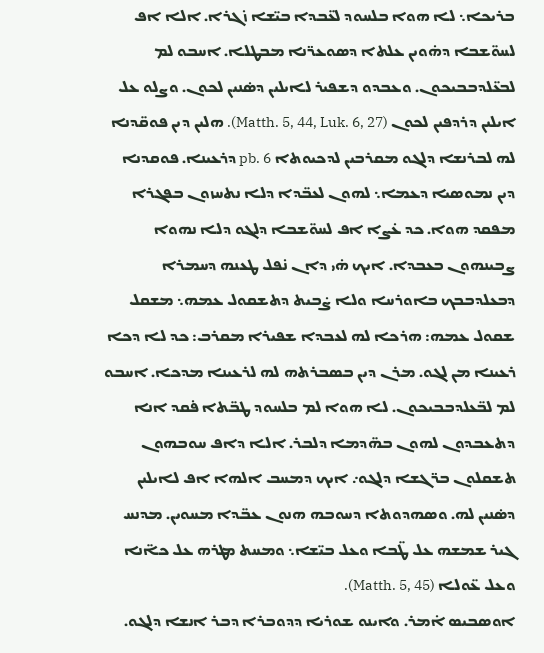ܒܪܝܟܐ܆ ܠܐ ܗܘܐ ܒܠܚܘܕ ܠܥ̈ܒܕܐ ܒܝ̈ܫܐ ܙ̇ܓܪܐ. ܐܠܐ ܐܦ ܠܚܘ̈ܫܒܐ ܕܗ̇ܘܝܢ ܥܠܬܐ ܕܣܘܥܪ̈ܢܐ ܡܒܛܠܐ. ܐܚܒܘ ܠܡ ܠܒܥ̈ܠܕܒܒܝܟܘܢ. ܘܥܒܕܘ ܕܫܦܝܪ ܠܐܝܠܝܢ ܕܣ̇ܢܝܢ ܠܟܘܢ. ܘܨܠܘ ܥܠ ܐܝܠܝܢ ܕܪܕܦܝܢ ܠܟܘܢ (Matth. 5, 44, Luk. 6, 27). ܗܠܝܢ ܕܝܢ ܦܘܩ̈ܕܢܐ ܠܗ ܠܒܪܢܫܐ ܕܠܓܘ ܡܩܪܒܝܢ ܠܕܟܝܘܬܐ pb. 6 ܕܪܥܝܢܐ. ܦܘܩܕܢܐ ܕܝܢ ܢܡܘܣܝܐ ܕܥܡܐ܆ ܠܗܘܢ ܠܥܒ̈ܕܐ ܕܠܐ ܢܬܚܙܘܢ ܒܦܓܪܐ ܡܦܩܕ ܗܘܐ. ܟܕ ܥ̇ܨܐ ܐܦ ܠܚܘ̈ܫܒܐ ܕܠܓܘ ܕܠܐ ܢܗܘܐ ܨܒܝܢܗܘܢ ܒܥܒܕܐ. ܐܝܟ ܗ̇ܝ ܕܐܢ ܢ̇ܦܠ ܛܥܢܗ ܕܚܡܪܐ ܕܒܥܠܕܒܒܟ ܒܐܘܪܚܐ ܘܠܐ ܨ̇ܒܝܬ ܕܬܫܩܘܠ ܥܡܗ܆ ܡܫܩܠ ܫܩܘܠ ܥܡܗ: ܗܪܟܐ ܠܗ ܠܥܒܕܐ ܫܦܝܪܐ ܡܩܪܒ: ܟܕ ܠܐ ܕܟܐ ܪܥܝܢܐ ܡܢ ܠܓܘ. ܡܪܢ ܕܝܢ ܒܣܒܪܬܗ ܠܗ ܠܪܥܝܢܐ ܡܕܟܐ. ܐܚܒܘ ܠܡ ܠܒ̈ܥܠܕܒܒܝܟܘܢ. ܠܐ ܗܘܐ ܠܡ ܒܠܚܘܕ ܛܒ̈ܬܐ ܦ̇ܩܕ ܐܢܐ ܕܬܥܒܕܘܢ ܠܗܘܢ ܒܗ̈ܕܡܐ ܕܠܒܪ. ܐܠܐ ܕܐܦ ܚܘܒܗܘܢ ܬܫܩܠܘܢ ܒܪ̈ܓܫܐ ܕܠܓܘ܇ ܐܝܟ ܕܡܚܒ ܐܠܗܐ ܐܦ ܠܐܝܠܝܢ ܕܣ̇ܢܝܢ ܠܗ. ܘܣܗܕܘܬܐ ܕܚܘܒܗ ܗܢܘܢ ܥܒ̈ܕܐ ܡܚܘܝܢ. ܡܕܢܚ ܓܝܪ ܫܡܫܗ ܥܠ ܛ̈ܒܐ ܘܥܠ ܒܝ̈ܫܐ܆ ܘܡܚܬ ܡܛܪܗ ܥܠ ܟܐ̈ܢܐ ܘܥܠ ܥ̈ܘܠܐ (Matth. 5, 45).
ܐܘܣܒܝܣ ܐ̇ܡܪ. ܘܐܝܢܘ ܫܘܪܝܐ ܕܕܘܒܪܐ ܕܒܪ ܐܢܫܐ ܕܠܓܘ.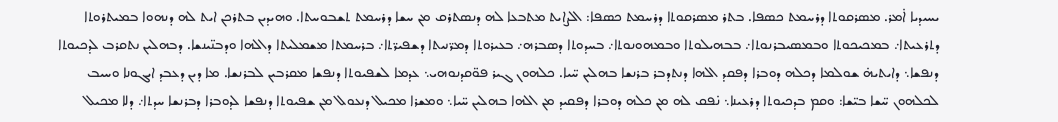ܝܚܝܕܝܐ ܐ̇ܡܪ. ܡܣܪܩܘܬܐ ܕܪܚܡܬ ܟܣܦܐ. ܒܬܪ ܡܣܪܩܘܬܐ ܕܪܚܡܬ ܟܣܦܐ: ܐܠܨܐܝܬ ܡܬܒܥܐ ܠܗ ܕܢܣܬܪܩ ܡܢ ܚܫܐ ܕܪܚܡܬ ܬܫܒܘܚܬܐ. ܘܗܝܕܝܢ ܒܬܪܟܢ ܐܝܬ ܠܗ ܕܢܗܘܐ ܒܡܝܬܪܘܬܐ ܕܬܪܥܝܬܐ܇ ܒܡܟܝܟܘܬܐ ܘܒܡܣܝܒܪܢܘܬܐ܇ ܒܒܗܝܠܘܬܐ ܘܒܡܗܘܢܘܬܐ܇ ܒܚܕܘܬܐ ܕܣܒܪܗ܇ ܒܥܝܪܘܬܐ ܕܡܪ̈ܢܝܬܐ ܕܫܦܝܪ̈ܬܐ܇ ܒܪܚܡܬܐ ܡܫܡܠܝܬܐ ܕܐܠܗܐ ܘܕܒܢ̈ܝܢܫܐ. ܕܒܗܠܝܢ ܢܬܩܪܒ ܠܕܟܝܘܬܐ ܕܢܦܫܐ܆ ܕܐܝܬܝܗ̇ ܫܘܠܡܐ ܕܟܠܗ ܕܘܒܪܐ ܕܦܩܕ ܐܠܗܐ ܕܢܬܕܒܪ ܒܪܢܫܐ ܒܗܠܝܢ ܚ̈ܝܐ. ܟܠܗܘܢ ܓܝܪ ܦܘ̈ܩܕܢܘܗܝ܆ ܥܕܡܐ ܠܫܦܝܘܬܐ ܕܢܦܫܐ ܡܩܪܒܝܢ ܠܒܪܢܫܐ. ܡܐ ܕܝܢ ܕܥܒܕ ܐܝܓܘܢܐ ܘܚܝܒ ܠܟܠܗܘܢ ܚ̈ܫܐ ܒܝ̈ܫܐ: ܘܩܡ ܒܕܟܝܘܬܐ ܕܪܥܝܢܐ܆ ܢ̇ܦܩ ܠܗ ܡܢ ܟܠܗ ܕܘܒܪܐ ܕܦܩܝܕ ܡܢ ܐܠܗܐ ܒܗܠܝܢ ܚ̈ܝܐ܆ ܘܡܫܪܐ ܡܟܝܠ ܕܢܥܘܠ ܡܢ ܫܦܝܘܬܐ ܕܢܦܫܐ ܠܕܘܒܪܐ ܕܒܪܢܫܐ ܚܕܬܐ܇ ܕܠܐ ܡܟܝܠ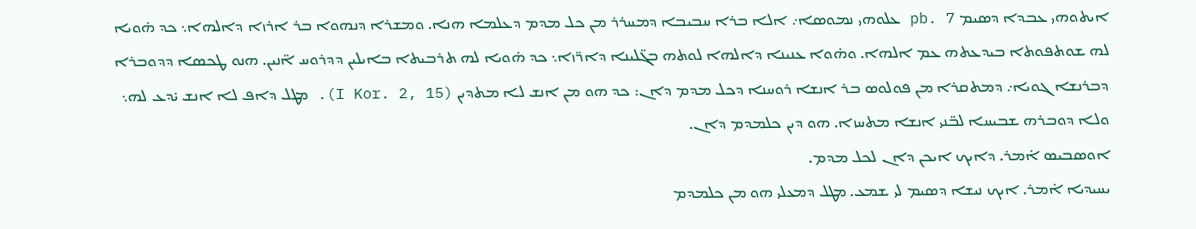ܐܝܬܘܗܝ ܥܒܕܐ ܕܣܝܡ pb. 7 ܥܠܘܗܝ ܢܡܘܣܐ܇ ܐܠܐ ܒܪܐ ܚܒܝܒܐ ܕܡܚܪܪ ܡܢ ܟܠ ܡܕܡ ܕܥܠܡܐ ܗܢܐ. ܘܡܫܪܐ ܕܢܗܘܐ ܒܪ ܐܪܙܐ ܕܐܠܗܐ܆ ܟܕ ܗ̇ܘܝܐ ܠܗ ܫܘܬܦܘܬܐ ܒܝܕܥܬܗ ܥܡ ܐܠܗܐ. ܘܗ̇ܘܐ ܥܢܝܢܐ ܕܐܠܗܐ ܠܘܬܗ ܒܓ̈ܠܝܢܐ ܕܐܪ̈ܙܐ܆ ܟܕ ܗ̇ܘܝܐ ܠܗ ܬܪܒܝܬܐ ܒܐܝܠܝܢ ܕܕܪܘܚ ܐ̈ܢܝܢ. ܗܢܘ ܛܟܣܐ ܕܕܘܒܪܐ ܕܒܪܢܫܐ ܓܘܝܐ܇ ܕܡܬܩܪܐ ܡܢ ܦܘܠܘܣ ܒܪ ܐܢܫܐ ܪܘܚܢܐ ܕܟܠ ܡܕܡ ܕܐܢ: ܟܕ ܗܘ ܡܢ ܐܢܫ ܠܐ ܡܬܕܝܢ (I Kor. 2, 15). ܡܛܠ ܕܐܦ ܠܐ ܐܢܫ ܝ̇ܕܥ ܠܗ܆ ܘܠܐ ܕܘܒܪܗ ܫܒܝܚܐ ܠܒ̈ܢܝ ܐܢܫܐ ܡܬܚܙܐ. ܗܘ ܕܝܢ ܟܠܡܕܡ ܕܐܢ.
ܐܘܣܒܝܣ ܐ̇ܡܪ. ܕܐܝܟ ܐܝܟܢ ܕܐܢ ܠܟܠ ܡܕܡ.
ܝܚܝܕܝܐ ܐ̇ܡܪ. ܐܝܟ ܢܝܫܐ ܕܣܝܡ ܠܝ ܫܡܥ. ܡܛܠ ܕܡܥܠܝ ܗܘ ܡܢ ܟܠܡܕܡ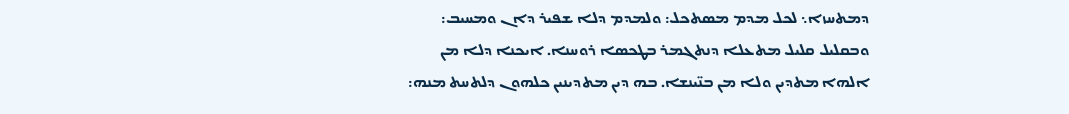ܕܡܬܚܙܐ܆ ܠܟܠ ܡܕܡ ܡܣܬܟܠ: ܘܠܡܕܡ ܕܠܐ ܫܦܝܪ ܕܐܢ ܘܡܚܝܒ: ܘܒܩܠܝܠ ܩܠܝܠ ܡܬܥܠܐ ܕܢܬܓܡܪ ܒܛܟܣܐ ܪܘܚܢܐ. ܐܝܟܢܐ ܕܠܐ ܡܢ ܐܠܗܐ ܡܬܕܝܢ ܘܠܐ ܡܢ ܒܢ̈ܝܢܫܐ. ܒܗ ܕܝܢ ܡܬܕܝܢܝܢ ܟܠܗܘܢ ܕܠܬܚܬ ܡܢܗ: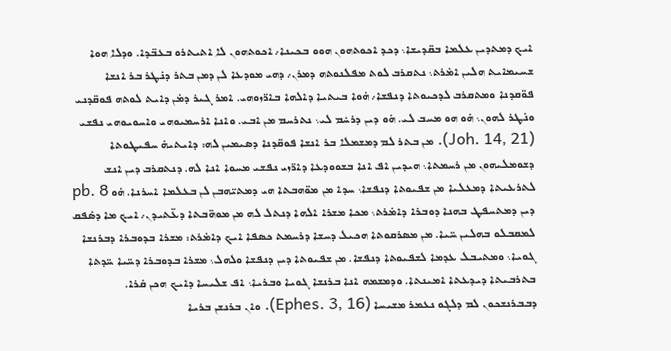ܐܝܟ ܕܡܬܕܝܢ ܥܠܡܐ ܒܩ̈ܕܝܫܐ܆ ܕܟܕ ܐܟܘܬܗܘܢ ܗܘܘ ܒܟܝܢܐ܇ ܐܟܘܬܗܘܢ ܠܐ ܐܬܝܬܪܘ ܒܥܒ̈ܕܐ. ܘܕܠܐ ܗܘܐ ܫܚܝܡܐܝܬ ܗܠܝܢ ܐܡ̇ܪܬ܆ ܢܬܩܪܒ ܠܘܬ ܡܦܠܢܘܬܗ ܕܡܪܢ܇ ܕܗܝ ܡܘܕܥܐ ܠܢ ܕܡܢ ܒܬܪ ܕܢ̇ܛܪ ܒܪ ܐܢܫܐ ܦܘ̈ܩܕܢܐ ܘܡܬܩܪܒ ܠܕܟܝܘܬܐ ܕܢܦܫܐ܇ ܗ̇ܘܐ ܒܝܬܝܐ ܕܐܠܗܐ ܒܐܪ̈ܙܘܗܝ. ܐܡܪ ܓܝܪ ܕܡ̇ܢ ܕܐܝܬ ܠܘܬܗ ܦܘܩ̈ܕܢܝ ܘܢ̇ܛܪ ܠܗܘܢ܆ ܗ̇ܘ ܗܘ ܡܚܒ ܠܝ. ܗ̇ܘ ܕܝܢ ܕܪܚ̇ܡ ܠܝ܆ ܢܬܪܚܡ ܡܢ ܐܒܝ. ܘܐܢܐ ܐܪܚܡܝܘܗܝ ܘܐܚܘܝܘܗܝ ܢܦܫܝ (Joh. 14, 21). ܡܢ ܒܬܪ ܠܡ ܕܡܫܡܠܐ ܒܪ ܐܢܫܐ ܦܘܩ̈ܕܢܐ ܕܣܝܡܝܢ ܠܗ: ܕܐܝܬܝܗ̇ ܚܦܝܛܘܬܐ ܕܫܘܡܠܝܗܘܢ ܡܢ ܪܚܡܬܐ܆ ܗܝܕܝܢ ܐܦ ܐܢܐ ܒܫܘܘܕܥܐ ܕܐܪ̈ܙܝ ܢܦܫܝ ܡܚܘܐ ܐܢܐ ܠܗ. ܕܢܬܩܪܒ ܕܝܢ ܐܢܫ ܠܬܪܥܝܬܐ ܕܡܥܠܝܐ ܡܢ ܫܦܝܘܬܐ ܕܢܦܫܐ܆ ܚܕܐ ܡܢ ܡܘ̈ܗܒܬܐ ܗܝ ܕܡܬܝ̈ܗܒܢ ܠܢ ܒܥܠܡܐ ܐܚܪܢܐ. ܗ̇ܘ pb. 8 ܕܝܢ ܕܡܬܚܦܛ ܒܗܢܐ ܕܘܒܪܐ ܕܐܡ̇ܪܬ܆ ܡܟܐ ܡܫܪܐ ܐܠܗܐ ܕܢܬܠ ܠܗ ܡܢ ܡܘܗ̈ܒܬܐ ܕܥ̈ܬܝܕܢ܇ ܐܝܟ ܡܐ ܕܣ̇ܦܩ ܠܡܩܒܠܘ ܒܗܠܝܢ ܚ̈ܝܐ. ܡܢ ܡܣܪܩܘܬܐ ܗܟܝܠ ܕܚܫܐ ܕܪܚܡܬ ܟܣܦܐ ܐܝܟ ܕܐܡ̇ܪܬ: ܡܫܪܐ ܒܕܘܒܪܐ ܕܒܪܢܫܐ ܓܘܝܐ܆ ܘܡܬܝܒܠ ܥܕܡܐ ܠܫܦܝܘܬܐ ܕܢܦܫܐ. ܡܢ ܫܦܝܘܬܐ ܕܝܢ ܕܢܦܫܐ ܘܠܗܠ܆ ܡܫܪܐ ܒܕܘܒܪܐ ܕܚ̈ܝܐ ܚ̈ܕܬܐ ܒܬܪܒܝܬܐ ܕܝܕܥܬܐ ܐܡܝܢܬܐ. ܘܕܡܫܡܗ ܐܢܐ ܒܪܢܫܐ ܓܘܝܐ ܘܒܪܝܐ܆ ܐܦ ܫܠܝܚܐ ܕܐܝܟ ܗܟܢ ܩ̇ܪܐ. ܕܒܒܪܢܫܟܘܢ ܠܡ ܕܠܓܘ ܢܥܡܪ ܡܫܝܚܐ (Ephes. 3, 16). ܘܐܢ ܒܪܢܫܢ ܒܪܝܐ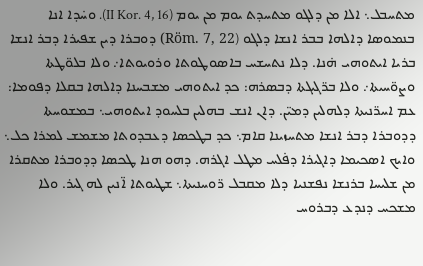ܡܬܚܒܠ܆ ܐܠܐ ܡܢ ܕܠܓܘ ܡܬܚܕܬ ܝܘܡ ܡܢ ܝܘܡ (II Kor. 4, 16). ܘܚ̇ܕܐ ܐܢܐ ܒܢܡܘܣܐ ܕܐܠܗܐ ܒܒܪ ܐܢܫܐ ܕܠܓܘ (Röm. 7, 22) ܕܘܒܪܐ ܕܝܢ ܫܦܝܪܐ ܕܒܪ ܐܢܫܐ ܒܪܝܐ ܐܝܬܘܗܝ ܗ̇ܢܐ. ܕܠܐ ܢܬܚܫܚ ܒܐܣܘܛܘܬܐ ܘܪܘܝܘܬܐ܇ ܘܠܐ ܒܠܘ̈ܛܬܐ ܘܨܘ̈ܚܝܬܐ܇ ܘܠܐ ܒܪ̈ܓܝܓܬܐ ܕܒܣܪܗ: ܟܕ ܐܝܬܘܗܝ ܡܫܒܚܢܐ ܕܐܠܗܐ ܒܩܠܐ ܕܦܘܡܐ: ܥܡ ܐܚܪ̈ܢܝܬܐ ܕܠܗܠܝܢ ܕܡܝ̈ܢ. ܕܐܢ ܐܢܫ ܒܗܠܝܢ ܒܠܚܘܕ ܐܝܬܘܗܝ܆ ܒܡܫܘܚܬܐ ܕܕܘܒܪܐ ܕܒܪ ܐܢܫܐ ܡܬܚܙܝܢܐ ܩܐܡ܆ ܟܕ ܒܛܟܣܐ ܕܥܒܕܘܬܐ ܡܫܡܫ ܠܡܪܐ ܟܠ܆ ܘܐܝܟ ܐܣܟܝܡܐ ܕܐܓܝܪܐ ܕܦ̇ܠܚ ܡܛܠ ܐܓܪܗ. ܕܗܘ ܗܢܐ ܛܟܣܐ ܕܕܘܒܪܐ ܡܬܩܪܐ ܡܢ ܫܠܝܚܐ ܒܪܢܫܐ ܢܦܫܢܝܐ ܕܠܐ ܡܩܒܠ ܪ̈ܘܚܢܝܬܐ܆ ܫܛܝܘܬܐ ܐ̈ܢܝܢ ܠܗ ܓܝܪ. ܘܠܐ ܡܫܟܚ ܕܢܕܥ ܕܒܪܘܚ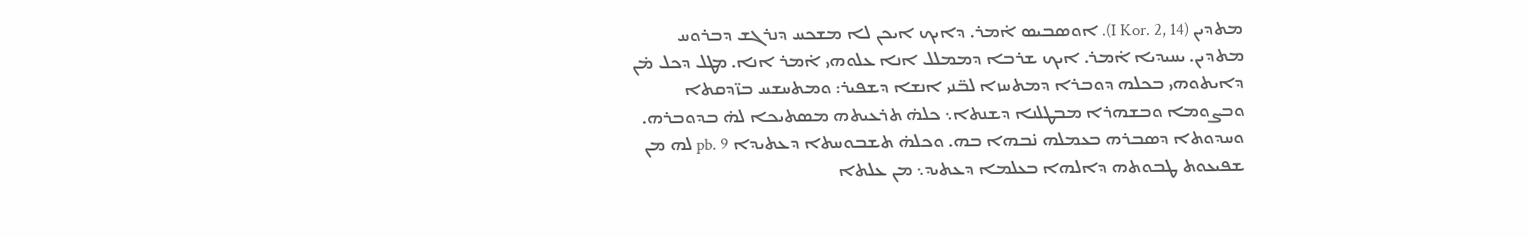ܡܬܕܝܢ (I Kor. 2, 14). ܐܘܣܒܝܣ ܐ̇ܡܪ. ܕܐܝܟ ܐܝܟܢ ܠܐ ܡܫܟܚ ܕܢܪܓܫ ܕܒܪܘܚ ܡܬܕܝܢ. ܝܚܝܕܝܐ ܐ̇ܡܪ. ܐܝܟ ܫܪܒܐ ܕܡܡܠܠ ܐܢܐ ܥܠܘܗܝ ܐ̇ܡܪ ܐܢܐ. ܡܛܠ ܕܟܠ ܡ̇ܢ ܕܐܝܬܘܗܝ ܒܟܠܗ ܕܘܒܪܐ ܕܡܬܚܙܐ ܠܒ̈ܢܝ ܐܢܫܐ ܕܫܦܝܪ: ܘܡܬܚܫܚ ܒܙ̈ܕܩܬܐ ܘܒܨܘܡܐ ܘܒܫܗܪܐ ܡܒܛܠܢܐ ܕܫܢܬܐ܆ ܟܠܗ̇ ܬܪܥܝܬܗ ܡܣܬܝܟܐ ܠܗ̇ ܒܕܘܒܪܗ. ܘܚܕܘܬܐ ܕܣܒܪܗ ܒܥܡܠܗ ܢ̇ܒܗܐ ܒܗ. ܘܟܠܗ̇ ܬܫܒܘܚܬܐ ܕܥܬܝܕܐ pb. 9 ܠܗ ܡܢ ܫܦܝܥܘܬ ܛܒܘܬܗ ܕܐܠܗܐ ܒܥܠܡܐ ܕܥܬܝܕ܆ ܡܢ ܥܠܬܐ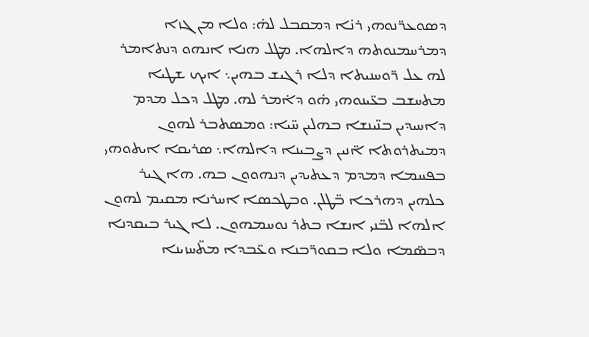ܕܣܘܥܪ̈ܢܘܗܝ ܪܢ̇ܐ ܕܡܩܒܠ ܠܗ̇: ܘܠܐ ܡܢ ܓܙܐ ܕܡܪܚܡܢܘܬܗ ܕܐܠܗܐ. ܡܛܠ ܗܢܐ ܐܢܗܘ ܕܢܬܐܡܪ ܠܗ ܥܠ ܪ̈ܘܚܢܝܬܐ ܕܠܐ ܪܓܝܫ ܒܗܝܢ܆ ܐܝܟ ܫܛܝܐ ܡܬܚܫܒ ܒܥ̈ܝܢܘܗܝ ܗ̇ܘ ܕܐ̇ܡܪ ܠܗ. ܡܛܠ ܕܟܠ ܡܕܡ ܕܐܚܝܕܝܢ ܒܢ̈ܝܢܫܐ ܒܗܠܝܢ ܚ̈ܝܐ: ܘܡܣܬܒܪ ܠܗܘܢ ܕܡܝܬܪܘܬܐ ܐ̈ܢܝܢ ܕܨܒܝܢܐ ܕܐܠܗܐ܆ ܣܪܝܩܐ ܐܝܬܘܗܝ ܒܦܚܡܐ ܕܡܕܡ ܕܥܬܝܕܝܢ ܕܢܗܘܘܢ ܒܗ. ܗܐ ܓܝܪ ܟܠܗܝܢ ܕܗܪܟܐ ܒ̈ܛܠܢ. ܘܒܛܟܣܐ ܐܚܪܢܐ ܡܩܝܡ ܠܗܘܢ ܐܠܗܐ ܠܒ̈ܢܝ ܐܢܫܐ ܒܬܪ ܢܘܚܡܗܘܢ. ܠܐ ܓܝܪ ܒܝܩܕܢܐ ܕܒܣ̈ܡܐ ܘܠܐ ܒܩܘܪ̈ܒܢܐ ܘܥ̈ܒܕܐ ܡܬ̈ܚܙܝܢܐ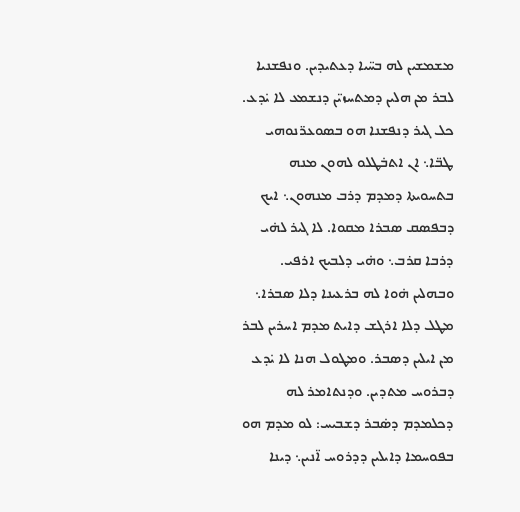ܡܫܡܫܝܢ ܠܗ ܒܚ̈ܝܐ ܕܥܬܝܕܝܢ. ܘܢܦܫܢܝܐ ܠܒܪ ܡܢ ܗܠܝܢ ܕܡܬܚܙܝ̈ܢ ܕܢܫܡܥ ܠܐ ܝ̇ܕܥ. ܟܠ ܓܝܪ ܕܢܦܫܢܐ ܗܘ ܒܣܘܥܪ̈ܢܘܗܝ ܛܒ̈ܐ܆ ܐܢ ܐܬܒ̇ܛܠܘ ܠܗܘܢ ܡܢܗ ܒܬܚܘܝܬܐ ܕܡܕܡ ܕܪܒ ܡܢܗܘܢ܆ ܐܝܟ ܕܒܦܣܩ ܣܒܪܐ ܡܩܘܐ. ܠܐ ܓܝܪ ܠܗ̇ܝ ܕܪܒܐ ܩܪܒ܆ ܘܗ̇ܝ ܕܠܒܝܟ ܐܪܦܝ. ܘܒܗܠܝܢ ܗ̇ܘܐ ܠܗ ܒܪܥܝܢܐ ܕܠܐ ܣܒܪܐ܆ ܡܛܠ ܕܠܐ ܐܪܓܫ ܕܐܝܬ ܡܕܡ ܐܚܪܝܢ ܠܒܪ ܡܢ ܐܝܠܝܢ ܕܣܒܪ. ܘܡܛܘܠ ܗܢܐ ܠܐ ܝ̇ܕܥ ܕܒܪܘܚ ܡܬܕܝܢ. ܘܕܢܬܐܡܪ ܠܗ ܕܟܠܡܕܡ ܕܣ̇ܒܪ ܕܫܒܝܚ: ܠܘ ܡܕܡ ܗܘ ܒܦܘܚܡܐ ܕܐܝܠܝܢ ܕܕܪܘܚ ܐ̈ܢܝܢ܆ ܕܝܢܐ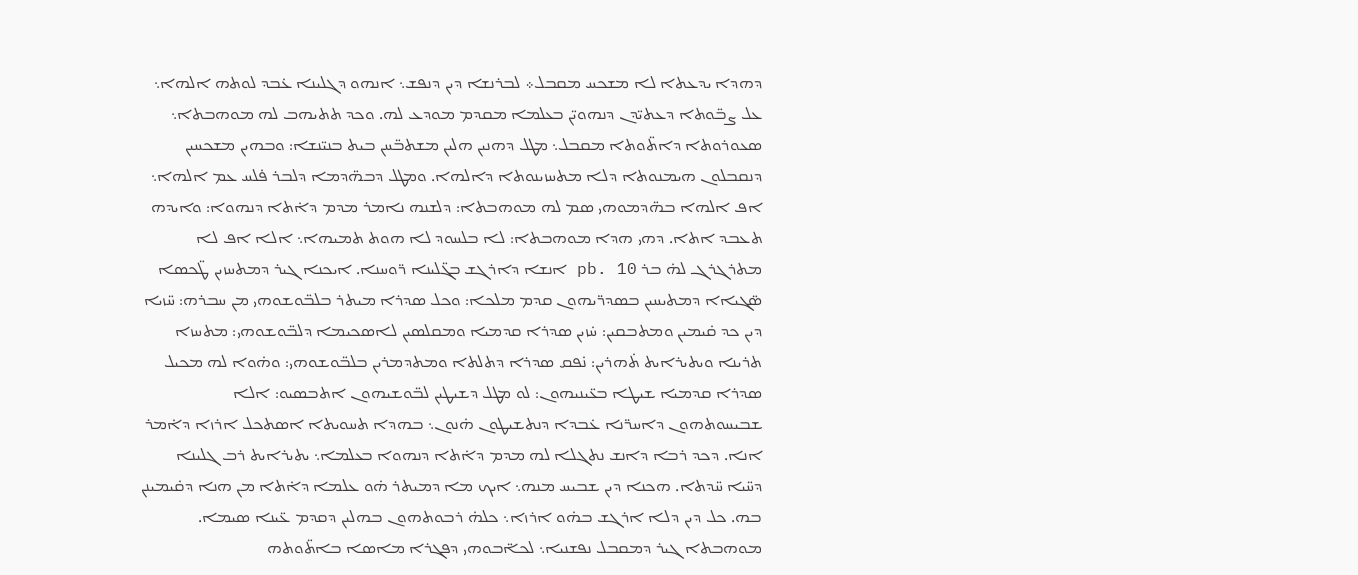ܕܗܕܐ ܝܕܥܬܐ ܠܐ ܡܫܟܚ ܡܩܒܠ܀ ܠܒܪܢܫܐ ܕܝܢ ܕܢܦܫ܆ ܐܢܗܘ ܕܓܠܝܢܐ ܥ̇ܒܕ ܠܘܬܗ ܐܠܗܐ܆ ܥܠ ܨܒ̈ܘܬܐ ܕܥܬܝ̈ܕܢ ܕܢܗܘܝ̈ܢ ܒܥܠܡܐ ܡܩܕܡ ܡܘܕܥ ܠܗ. ܘܟܕ ܬܬܝܗܒ ܠܗ ܡܘܗܒܬܐ܆ ܣܥܘܪܘܬܐ ܕܐܬ̈ܘܬܐ ܡܩܒܠ܆ ܡܛܠ ܕܗܢܝܢ ܗܠܝܢ ܡܫܬܒ̈ܚܢ ܒܝܬ ܒܢܝ̈ܢܫܐ: ܘܒܗܝܢ ܡܫܟܚܝܢ ܕܢܩܒܠܘܢ ܗܝܡܢܘܬܐ ܕܠܐ ܡܬܚܙܝܢܘܬܐ ܕܐܠܗܐ. ܘܡܛܠ ܕܒܗ̈ܕܡܐ ܕܠܒܪ ܦ̇ܠܚ ܥܡ ܐܠܗܐ܆ ܐܦ ܐܠܗܐ ܒܗ̈ܕܡܘܗܝ ܣܡ ܠܗ ܡܘܗܒܬܐ: ܕܠܫܢܗ ܢܐܡܪ ܡܕܡ ܕܐ̇ܬܐ ܕܢܗܘܐ: ܘܐܝܕܗ ܬܥܒܕ ܐܬܐ. ܕܗܝ ܗܕܐ ܡܘܗܒܬܐ: ܠܐ ܒܠܚܘܕ ܠܐ ܗܘܬ ܬܡܝܗܐ܆ ܐܠܐ ܐܦ ܠܐ ܡܬܪܓܪܓ ܠܗ̇ ܒܪ pb. 10 ܐܢܫܐ ܕܐܪܓܫ ܒܓ̈ܠܝܢܐ ܪ̈ܘܚܢܐ. ܐܝܟܢܐ ܓܝܪ ܕܡܬܚܙܝܢ ܛ̈ܟܣܐ ܣ̈ܓܝܐܐ ܕܡܬܝܚܝܢ ܒܣܕܪ̈ܝܗܘܢ ܩܕܡ ܡܠܟܐ: ܘܟܠ ܣܕܪܐ ܡܝܬܪ ܒܠܒ̈ܘܫܘܗܝ ܡܢ ܚܒܪܗ: ܚ̈ܙܝܐ ܕܝܢ ܟܕ ܩ̇ܝܡܝܢ ܘܡܬܒܩܝܢ: ܚ̇ܙܝܢ ܣܕܪܐ ܩܕܡܝܐ ܘܡܩܠܣܝܢ ܠܐܣܟܝܡܐ ܕܠܒ̈ܘܫܘܗܝ: ܡܬܚܙܐ ܬܪܝܢܐ ܘܝܬܝܪܐܝܬ ܬ̇ܗܪܝܢ: ܢ̇ܦܩ ܣܕܪܐ ܕܬܠܬܐ ܘܡܬܕܡܪܝܢ ܒܠܒ̈ܘܫܘܗܝ: ܘܗ̇ܘܐ ܠܗ ܡܟܝܠ ܣܕܪܐ ܩܕܡܝܐ ܫܝܛܐ ܒܥ̈ܝܢܝܗܘܢ: ܠܘ ܡܛܠ ܕܫܝܛܝܢ ܠܒ̈ܘܫܝܗܘܢ ܐܬܒܣܝܘ: ܐܠܐ ܫܒܝܚܘܬܗܘܢ ܕܐܚܪ̈ܢܐ ܥ̇ܒܕܐ ܕܢܬܫܝܛܘܢ ܗ̇ܢܘܢ܆ ܒܗܕܐ ܬܚܘܝܬܐ ܐܣܬܟܠ ܐܪܙܐ ܕܐ̇ܡܪ ܐܢܐ. ܕܟܕ ܪܒܐ ܕܐܢܫ ܢܬܓܠܐ ܠܗ ܡܕܡ ܕܐ̇ܬܐ ܕܢܗܘܐ ܒܥܠܡܐ܆ ܝܬܝܪܐܝܬ ܪܒ ܓܠܝܢܐ ܕܚ̈ܝܐ ܚ̈ܕܬܐ. ܗܟܢܐ ܕܝܢ ܫܒܝܚ ܡܢܗ܆ ܐܝܟ ܡܐ ܕܡܝܬܪ ܗ̇ܘ ܥܠܡܐ ܕܐ̇ܬܐ ܡܢ ܗܢܐ ܕܩ̇ܝܡܝܢܢ ܒܗ. ܟܠ ܕܝܢ ܕܠܐ ܐܪܓܫ ܒܗ̇ܘ ܐܪܙܐ܆ ܟܠܗ̇ ܪܒܘܬܗܘܢ ܒܗܠܝܢ ܕܩܕܡ ܥ̈ܝܢܐ ܣܝܡܐ. ܡܘܗܒܬܐ ܓܝܪ ܕܡܩܒܠ ܢܦܫܢܝܐ܆ ܠܟܐ̈ܒܘܗܝ ܕܦܓܪܐ ܡܐܣܐ ܒܐܬ̈ܘܬܗ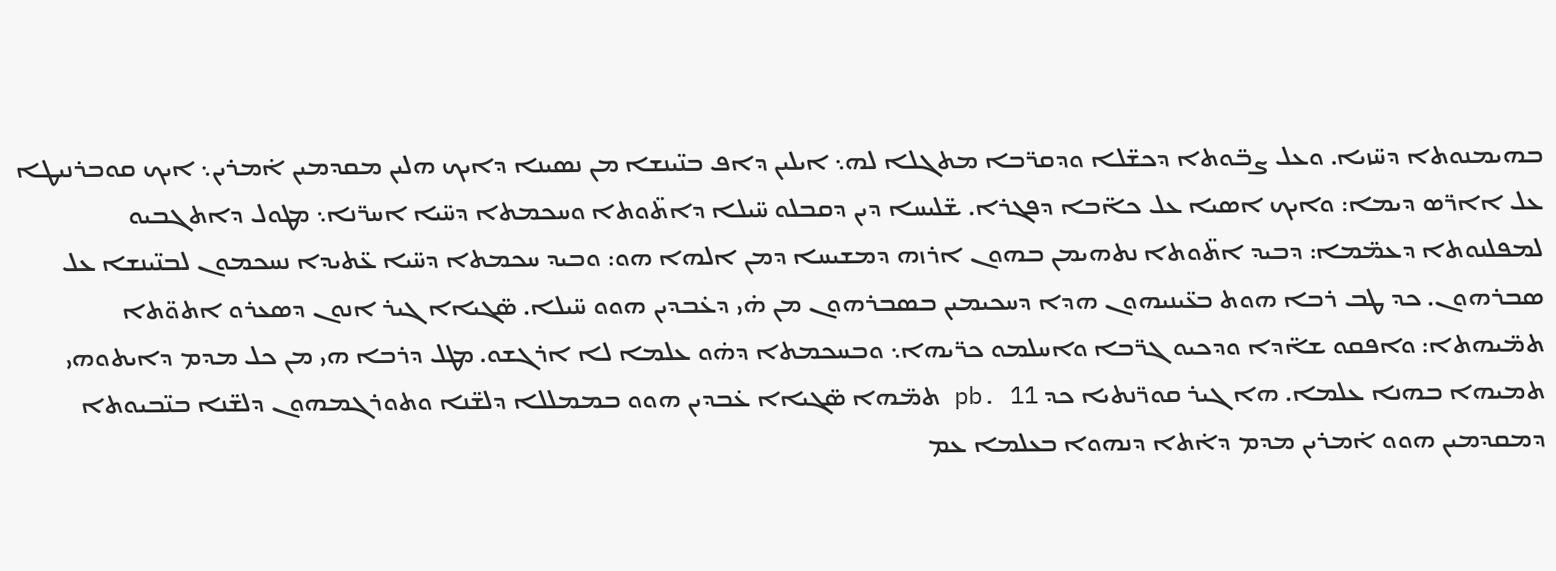ܒܗܝܡܢܘܬܐ ܕܚ̈ܙܝܐ. ܘܥܠ ܨܒ̈ܘܬܐ ܕܟܫ̈ܠܐ ܘܕܩܪ̈ܒܐ ܡܬܓܠܐ ܠܗ܆ ܐܝܠܝܢ ܕܐܦ ܒܢ̈ܝܢܫܐ ܡܢ ܢܣܝܢܐ ܕܐܝܟ ܗܠܝܢ ܡܩܕܡܝܢ ܐ̇ܡܪܝܢ܆ ܐܝܟ ܩܘܒܪܢܝܛܐ ܥܠ ܐܐܪ̈ܣ ܕܝܡܐ: ܘܐܝܟ ܐܣܝܐ ܥܠ ܟܐ̈ܒܐ ܕܦܓܪܐ. ܫ̈ܠܝܚܐ ܕܝܢ ܕܩܒܠܘ ܚ̈ܝܠܐ ܕܐܬ̈ܘܬܐ ܘܚܟܡܬܐ ܕܚ̈ܝܐ ܐܚܪ̈ܢܐ܆ ܡܛܘܠ ܕܐܬܓܒܝܘ ܠܡܦܠܢܘܬܐ ܕܥܡ̈ܡܐ: ܕܒܝܕ ܐܬ̈ܘܬܐ ܢܬܗܝܡܢ ܒܗܘܢ ܐܪܙܗ ܕܡܫܝܚܐ ܕܡܢ ܐܠܗܐ ܗܘ: ܘܒܝܕ ܚܟܡܬܐ ܕܚ̈ܝܐ ܥ̈ܬܝܕܐ ܢܚܟܡܘܢ ܠܒܢ̈ܝܢܫܐ ܥܠ ܣܒܪܗܘܢ. ܟܕ ܛܒ ܪܒܐ ܗܘܬ ܒܥ̈ܝܢܝܗܘܢ ܗܕܐ ܕܚܟܝܡܝܢ ܒܣܒܪܗܘܢ ܡܢ ܗ̇ܝ ܕܥ̇ܒܕܝܢ ܗܘܘ ܚ̈ܝܠܐ. ܣ̈ܓܝܐܐ ܓܝܪ ܐܢܘܢ ܕܣܥܪܘ ܐܬܘ̈ܬܐ ܬܡ̈ܝܗܬܐ: ܘܐܦܩܘ ܫܐ̈ܕܐ ܘܕܟܝܘ ܓܪ̈ܒܐ ܘܐܚܠܡܘ ܟܪ̈ܝܗܐ܆ ܘܒܚܟܡܬܐ ܕܗ̇ܘ ܥܠܡܐ ܠܐ ܐܪܓܫܘ. ܡܛܠ ܕܪܒܐ ܗܝ ܡܢ ܟܠ ܡܕܡ ܕܐܝܬܘܗܝ ܬܡܝܗܐ ܒܗܢܐ ܥܠܡܐ. ܗܐ ܓܝܪ ܩܘܪ̈ܢܬܝܐ ܟܕ pb. 11 ܬܡ̈ܗܐ ܣ̈ܓܝܐܐ ܥ̇ܒܕܝܢ ܗܘܘ ܒܡܡܠܠܐ ܕܠܫ̈ܢܐ ܘܬܘܪܓܡܗܘܢ ܕܠܫ̈ܢܐ ܒܢ̈ܒܝܘܬܐ ܕܡܩܕܡܝܢ ܗܘܘ ܐ̇ܡܪܝܢ ܡܕܡ ܕܐ̇ܬܐ ܕܢܗܘܐ ܒܥܠܡܐ ܥܡ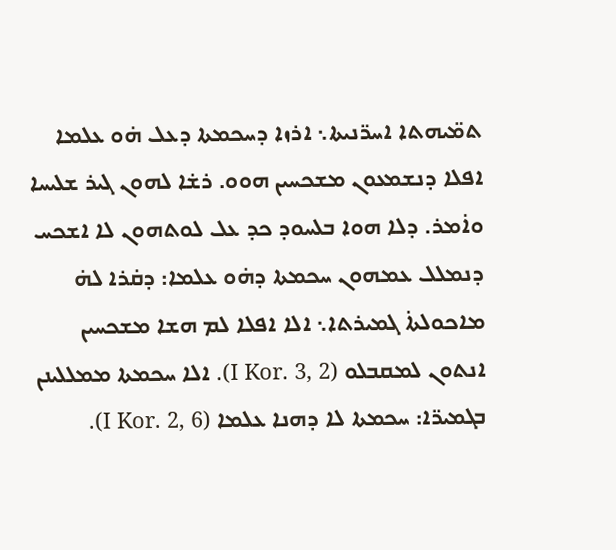ܬܡ̈ܝܗܬܐ ܐܚܪ̈ܢܝܬܐ܆ ܐܪܙܐ ܕܚܟܡܬܐ ܕܥܠ ܗ̇ܘ ܥܠܡܐ ܐܦܠܐ ܕܢܫܡܥܘܢ ܡܫܟܚܝܢ ܗܘܘ. ܪܫ̇ܐ ܠܗܘܢ ܓܝܪ ܫܠܝܚܐ ܘܐ̇ܡܪ. ܕܠܐ ܗܘܐ ܒܠܚܘܕ ܟܕ ܥܠ ܠܘܬܗܘܢ ܠܐ ܐܫܟܚ ܕܢܡܠܠ ܥܡܗܘܢ ܚܟܡܬܐ ܕܗ̇ܘ ܥܠܡܐ: ܕܩ̇ܪܐ ܠܗ̇ ܡܐܟܘܠܬܐ̇ ܓܡܝܪܬܐ܆ ܐܠܐ ܐܦܠܐ ܠܡ ܗܫܐ ܡܫܟܚܝܢ ܐܢܬܘܢ ܠܡܩܒܠܘ (I Kor. 3, 2). ܐܠܐ ܚܟܡܬܐ ܡܡܠܠܝܢܢ ܒܓܡܝܪ̈ܐ: ܚܟܡܬܐ ܠܐ ܕܗܢܐ ܥܠܡܐ (I Kor. 2, 6).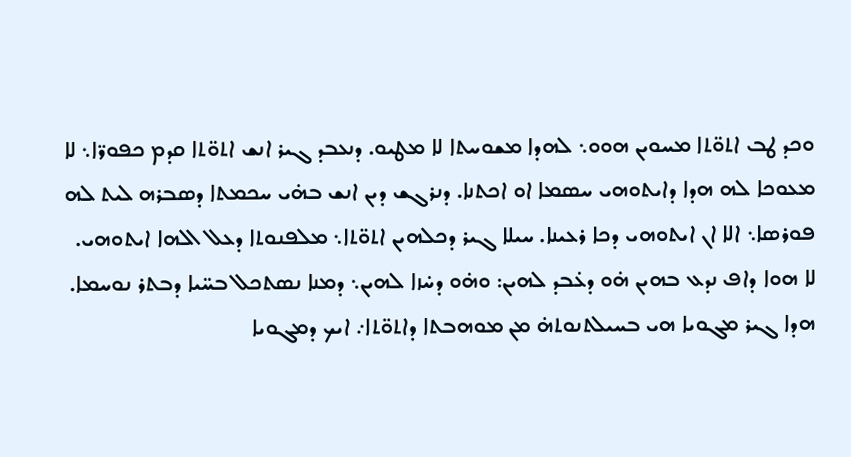ܘܟܕ ܛܒ ܐܬܘ̈ܬܐ ܡܚܘܝܢ ܗܘܘ܆ ܠܗܕܐ ܡܫܘܚܬܐ ܠܐ ܡܛܝܘ. ܕܢܥܒܕ ܓܝܪ ܐܢܫ ܐܬܘ̈ܬܐ ܩܕܡ ܟܦܘܪ̈ܐ܆ ܠܐ ܡܥܘܟܐ ܠܗ ܗܕܐ ܕܐܝܬܘܗܝ ܚܣܡܐ ܐܘ ܐܟܬܢܐ. ܕܢܪܓܫ ܕܝܢ ܐܢܫ ܒܗ̇ܝ ܚܟܡܬܐ ܕܣܒܪܗ ܠܝܬ ܠܗ ܦܘܪܣܐ܆ ܐܠܐ ܐܢ ܐܝܬܘܗܝ ܕܟܐ ܪܥܝܢܐ. ܚܝܠܐ ܓܝܪ ܕܟܠܗܝܢ ܐܬܘ̈ܬܐ܆ ܡܠܦܢܘܬܐ ܕܥܠ ܐܠܗܐ ܐܝܬܘܗܝ. ܠܐ ܗܘܐ ܕܐܦ ܢܕܥ ܒܗܝܢ ܗ̇ܘ ܕܥ̇ܒܕ ܠܗܝܢ: ܘܗ̇ܘ ܕܚ̇ܙܐ ܠܗܝܢ܆ ܕܡܢܐ ܢܣܬܟܠ ܒܚ̈ܝܐ ܕܒܬܪ ܢܘܚܡܐ. ܗܕܐ ܓܝܪ ܡܓܘܝܐ ܗܝ ܒܚܝܠܬܢܘܬܗ̇ ܡܢ ܡܘܗܒܬܐ ܕܐܬܘ̈ܬܐ܇ ܐܝܟ ܕܡܓܘܝܐ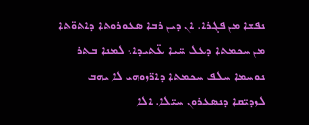ܢܦܫܐ ܡܢ ܦܓܪܐ. ܐܢ ܕܝܢ ܪܒܐ ܣܥܘܪܘܬܐ ܕܐܬܘ̈ܬܐ ܡܢ ܚܟܡܬܐ ܕܥܠ ܚ̈ܝܐ ܥ̈ܬܝܕܐ܆ ܠܡܢܐ ܒܬܪ ܢܘܚܡܐ ܚܠܦ ܚܟܡܬܐ ܕܐܪ̈ܙܘܗܝ ܠܐ ܝܗܒ ܠܙܕܝ̈ܩܐ ܕܢܣܥܪܘܢ ܚܝ̈ܠܐ. ܐܠܐ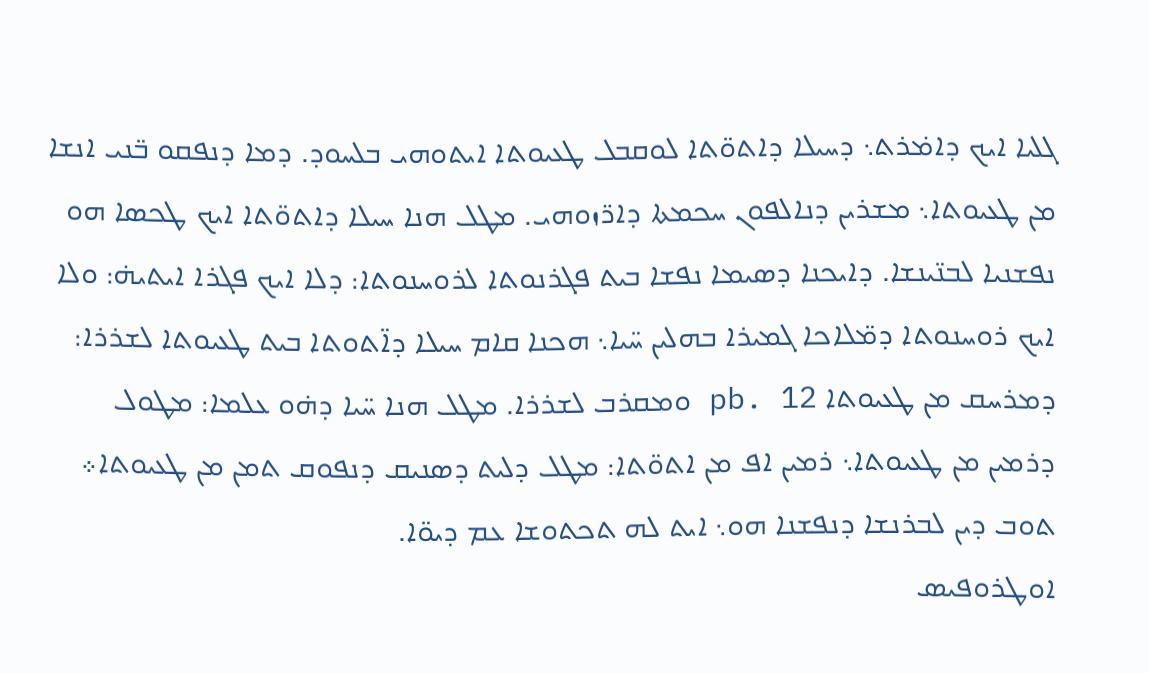ܓܠܝܐ ܐܝܟ ܕܐܡ̇ܪܬ܆ ܕܚܝܠܐ ܕܐܬܘ̈ܬܐ ܠܘܩܒܠ ܛܥܝܘܬܐ ܐܝܬܘܗܝ ܒܠܚܘܕ. ܕܡܐ ܕܢܦܩܘ ܒ̈ܢܝ ܐܢܫܐ ܡܢ ܛܥܝܘܬܐ܆ ܡܫܪܝܢ ܕܢܐܠܦܘܢ ܚܟܡܬܐ ܕܐܪ̈ܙܘܗܝ. ܡܛܠ ܗܢܐ ܚܝܠܐ ܕܐܬܘ̈ܬܐ ܐܝܟ ܛܟܣܐ ܗܘ ܢܦܫܢܝܐ ܠܒܢ̈ܝܢܫܐ. ܕܐܝܟܢܐ ܕܣܝܡܐ ܢܦܫܐ ܒܝܬ ܦܓܪܢܘܬܐ ܠܪܘܚܢܘܬܐ: ܕܠܐ ܐܝܟ ܦܓܪܐ ܐܝܬܝܗ̇: ܘܠܐ ܐܝܟ ܪܘܚܢܘܬܐ ܕܡ̈ܠܐܟܐ ܓܡܝܪܐ ܒܗܠܝܢ ܚ̈ܝܐ܆ ܗܟܢܐ ܩܐܡ ܚܝܠܐ ܕܐ̈ܬܘܬܐ ܒܝܬ ܛܥܝܘܬܐ ܠܫܪܪܐ: ܕܡܪܚܩ ܡܢ ܛܥܝܘܬܐ pb. 12 ܘܡܩܪܒ ܠܫܪܪܐ. ܡܛܠ ܗܢܐ ܚ̈ܝܐ ܕܗ̇ܘ ܥܠܡܐ: ܡܛܘܠ ܕܪܡܝܢ ܡܢ ܛܥܝܘܬܐ܆ ܪܡܝܢ ܐܦ ܡܢ ܐܬܘ̈ܬܐ: ܡܛܠ ܕܠܝܬ ܕܣܢܝܩ ܕܢܦܘܩ ܬܡܢ ܡܢ ܛܥܝܘܬܐ܀ ܬܘܒ ܕܝܢ ܠܒܪܢܫܐ ܕܢܦܫܢܐ ܗܘ܆ ܐܝܬ ܠܗ ܬܟܬܘܫܐ ܥܡ ܕܝܘ̈ܐ.
ܐܘܛܪܘܦܝܣ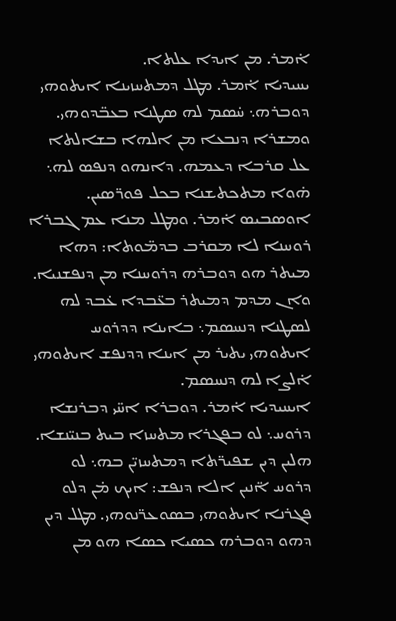ܐ̇ܡܪ. ܡܢ ܐܝܕܐ ܥܠܬܐ.
ܝܚܝܕܝܐ ܐ̇ܡܪ. ܡܛܠ ܕܡܬܚܙܝܢܐ ܐܝܬܘܗܝ ܕܘܒܪܗ܆ ܚ̇ܣܡ ܠܗ ܣܛܢܐ ܒܥܒ̈ܕܘܗܝ. ܘܡܫܪܐ ܕܢܒܥܐ ܡܢ ܐܠܗܐ ܒܫܐܠܬܐ ܥܠ ܩܪܒܐ ܕܥܡܗ. ܕܐܢܗܘ ܕܢܦܣ ܠܗ܆ ܗ̇ܘܐ ܡܬܟܬܫܢܐ ܒܟܠ ܦܘܪ̈ܣܝܢ.
ܐܘܣܒܝܣ ܐ̇ܡܪ. ܘܡܛܠ ܡܢܐ ܥܡ ܓܒܪܐ ܪܘܚܢܐ ܠܐ ܡܩܪܒ ܒܕܡ̈ܘܬܐ: ܕܗܐ ܡܝܬܪ ܗܘ ܕܘܒܪܗ ܕܪܘܚܢܐ ܡܢ ܕܢܦܫܢܝܐ. ܘܐܢ ܡܕܡ ܕܡܝܬܪ ܒܥ̈ܒܕܐ ܥ̇ܒܕ ܠܗ ܠܣܛܢܐ ܕܢܚܣܡ܆ ܒܐܝܢܐ ܕܕܪܘܚ ܐܝܬܘܗܝ ܝܬܝܪ ܡܢ ܐܝܢܐ ܕܕܢܦܫ ܐܝܬܘܗܝ ܐ̇ܠܨܐ ܠܗ ܕܢܚܣܡ.
ܐܝܚܝܕܝܐ ܐ̇ܡܪ. ܕܘܒܪܐ ܐܚ̈ܝ ܕܒܪܢܫܐ ܕܪܘܚ܆ ܠܘ ܒܦܓܪܐ ܡܬܚܙܐ ܒܝܬ ܒܢܝ̈ܢܫܐ. ܗܠܝܢ ܕܝܢ ܫܦܝܪ̈ܬܐ ܕܡܬܚܙܝ̈ܢ ܒܗ܆ ܠܘ ܕܪܘܚ ܐ̈ܢܝܢ ܐܠܐ ܕܢܦܫ: ܐܝܟ ܡ̇ܢ ܕܠܘ ܦܓܪܢܐ ܐܝܬܘܗܝ ܒܣܘܥܪ̈ܢܘܗܝ. ܡܛܠ ܕܝܢ ܕܗܘ ܕܘܒܪܗ ܟܣܝܐ ܟܣܐ ܗܘ ܡܢ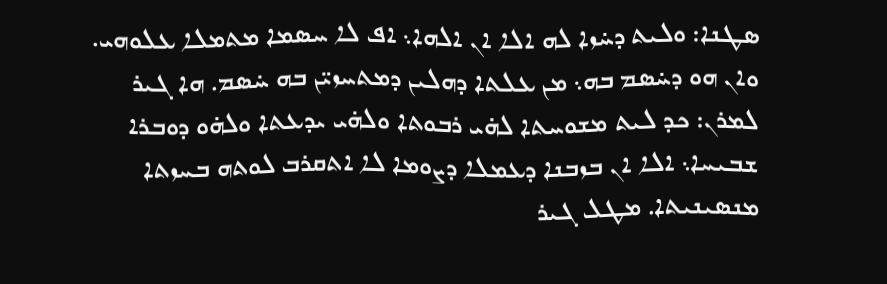ܣܛܢܐ: ܘܠܝܬ ܕܚ̇ܙܐ ܠܗ ܐܠܐ ܐܢ ܐܠܗܐ܆ ܐܦ ܠܐ ܚܣܡܐ ܡܬܡܠܐ ܥܠܘܗܝ. ܘܐܢ ܗܘ ܕܚ̇ܣܡ ܒܗ܆ ܡܢ ܥܠܬܐ ܕܗܠܝܢ ܕܡܬܚܙܝ̈ܢ ܒܗ ܚ̇ܣܡ. ܗܐ ܓܝܪ ܠܡܪܢ: ܟܕ ܠܝܬ ܡܫܘܚܬܐ ܠܗ̇ܝ ܪܒܘܬܐ ܘܠܗ̇ܝ ܝܕܥܬܐ ܘܠܗ̇ܘ ܕܘܒܪܐ ܫܒܝܚܐ܆ ܐܠܐ ܐܢ ܒܙܒܢܐ ܕܥܡܠܐ ܕܨܘܡܐ ܠܐ ܐܬܩܪܒ ܠܘܬܗ ܒܚܙܬܐ ܡܢܣܝܢܝܬܐ. ܡܛܠ ܓܝܪ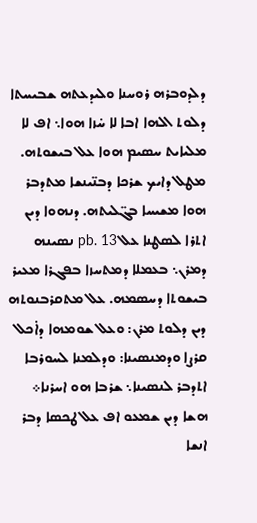ܕܠܕܘܒܪܗ ܪܘܚܢܐ ܘܠܝܕܥܬܗ ܫܒܝܚܬܐ ܕܠܘܬ ܐܠܗܐ ܐܒܐ ܠܐ ܚ̇ܙܐ ܗܘܐ܆ ܐܦ ܠܐ ܡܠܝܐܝܬ ܚܣܝܡ ܗܘܐ ܥܠ ܒܝܫܘܬܗ. ܡܛܠ ܕܐܝܟ ܫܪܟܐ ܕܒܢ̈ܝܢܫܐ ܡܬܕܒܪ ܗܘܐ ܡܫܝܚܐ ܒܓ̈ܠܝܬܗ. ܕܢܗܘܐ ܕܝܢ ܐܬܪܐ ܠܣܛܢܐ ܥܠ pb. 13 ܢܣܝܢܗ ܕܡܪܢ܆ ܒܥܡܠܐ ܕܡܬܚܙܐ ܒܦܓܪܐ ܡܥܝܪ ܒܝܫܘܬܐ ܕܚܣܡܗ. ܥܠ ܡܬܩܪܒܢܘܬܗ ܕܝܢ ܕܠܘܬ ܡܪܢ: ܘܥܠ ܫܘܡܗܐ ܕܐ̇ܟܠ ܩܪܨܐ ܘܕܡܢܣܝܢܐ: ܘܕܠܡܢܐ ܠܚܘܪܒܐ ܐܬܕܒܪ ܠܢܣܝܢܐ܆ ܫܪܒܐ ܗܘ ܐܚܪܢܐ܀ ܗܫܐ ܕܝܢ ܫܡܥܘ ܐܦ ܥܠ ܛܟܣܐ ܕܒܪ ܐܢܫܐ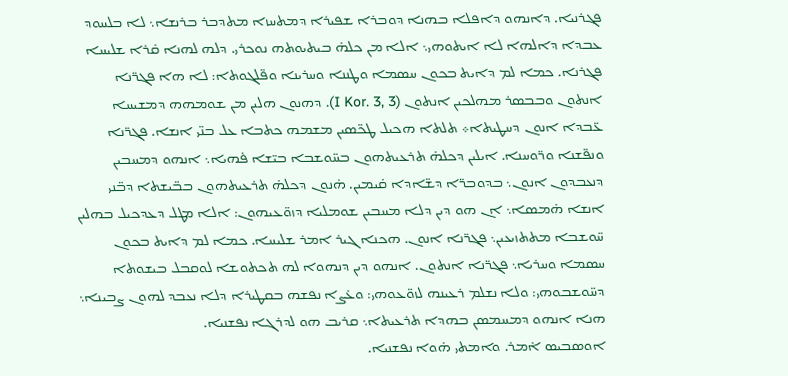ܦܓܪܢܝܐ. ܕܐܢܗܘ ܕܐܦܠܐ ܒܗܢܐ ܕܘܒܪܐ ܫܦܝܪܐ ܕܡܬܚܙܐ ܡܬܕܒܪ ܒܪܢܫܐ܆ ܠܐ ܒܠܚܘܕ ܥܒܕܐ ܕܐܠܗܐ ܠܐ ܐܝܬܘܗܝ܆ ܐܠܐ ܡܢ ܟܠܗ̇ ܒܝܬܝܘܬܗ ܢܘܟܪܝ. ܕܠܗ ܠܗܢܐ ܩ̇ܪܐ ܫܠܝܚܐ ܦܓܪܢܐ. ܟܡܐ ܠܡ ܕܐܝܬ ܒܟܘܢ ܚܣܡܐ ܘܛܢܢܐ ܘܚܪܝܢܐ ܘܦ̈ܠܓܘܬܐ: ܠܐ ܗܐ ܦܓܪ̈ܢܐ ܐܢܬܘܢ ܘܒܒܣܪ ܡܗܠܟܝܢ ܐܢܬܘܢ (I Kor. 3, 3). ܕܗܢܘܢ ܗܠܝܢ ܡܢ ܫܘܡܗܗ ܕܡܫܝܚܐ ܥ̈ܒܕܐ ܐܢܘܢ ܕܚܛܝܬܐ܀ ܬܠܬܐ ܗܟܝܠ ܛܟ̈ܣܝܢ ܡܫܡܗ ܟܬܒܐ ܥܠ ܒܢ̈ܝ ܐܢܫܐ. ܦܓܪ̈ܢܐ ܘܢܦ̈ܫܢܐ ܘܪ̈ܘܚܢܐ. ܐܝܠܝܢ ܕܟܠܗ̇ ܬܪܥܝܬܗܘܢ ܒܚ̈ܘܫܒܐ ܒܝ̈ܫܐ ܦ̇ܗܝܐ܆ ܐܢܗܘ ܕܡܚܒܝܢ ܕܢܥܒܕܘܢ ܐܢܘܢ܆ ܒܕܘܒܪ̈ܐ ܕܫ̈ܐܕܐ ܩ̇ܝܡܝܢ. ܗ̇ܢܘܢ ܕܟܠܗ̇ ܬܪܥܝܬܗܘܢ ܒܒ̈ܝܫܬܐ ܕܒ̈ܢܝ ܐܢܫܐ ܗ̇ܡܣܐ܆ ܐܢ ܗܘ ܕܝܢ ܕܠܐ ܡܚܒܝܢ ܫܘܡܠܝܐ ܕܙܘ̈ܥܝܗܘܢ: ܐܠܐ ܡܛܠ ܕܥܕܟܝܠ ܒܗܠܝܢ ܚ̈ܘܫܒܐ ܡܬܬܙܝܥܝܢ܆ ܦܓܪ̈ܢܐ ܐܢܘܢ. ܗܟܢܐ ܓܝܪ ܐܡܪ ܫܠܝܚܐ. ܟܡܐ ܠܡ ܕܐܝܬ ܒܟܘܢ ܚܣܡܐ ܘܚܪܝܐ܆ ܦܓܪ̈ܢܐ ܐܢܬܘܢ. ܐܢܗܘ ܕܝܢ ܕܢܗܘܐ ܠܗ ܬܟܬܘܫܐ ܠܘܩܒܠ ܒܝܫܘܬܐ ܕܚ̈ܘܫܒܘܗܝ: ܘܠܐ ܢܫܠܡ ܪܥܝܢܗ ܠܙܘ̈ܥܘܗܝ: ܘܥ̇ܨܐ ܢܦܫܗ ܒܩܛܝܪܐ ܕܠܐ ܢܥܒܕ ܠܗܘܢ ܨܒܝܢܐ܆ ܗܢܐ ܐܢܗܘ ܕܡܚܡܣܢ ܒܗܕܐ ܬܪܥܝܬܐ܆ ܩܪܝܒ ܗܘ ܠܕܪܓܐ ܢܦܫܢܝܐ.
ܐܘܣܒܝܣ ܐ̇ܡܪ. ܘܐܡܬܝ ܗ̇ܘܐ ܢܦܫܢܝܐ.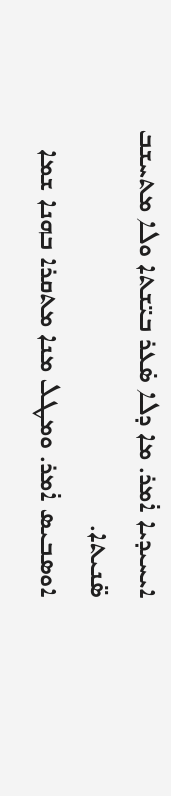ܐܝܚܝܕܝܐ ܐ̇ܡܪ. ܡܐ ܕܠܐ ܣ̇ܥܪ ܒܝ̈ܫܬܐ ܘܠܐ ܡܬܚܫܒ ܣ̈ܢܝܬܐ.
ܐܘܣܒܝܣ ܐ̇ܡܪ. ܘܡܛܠ ܡܢܐ ܡܬܩܪܐ ܒܗܢܐ ܫܡܐ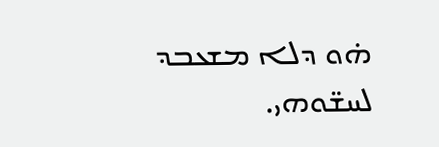ܗ̇ܘ ܕܠܐ ܡܫܥܒܕ ܠܚܫ̈ܘܗܝ.